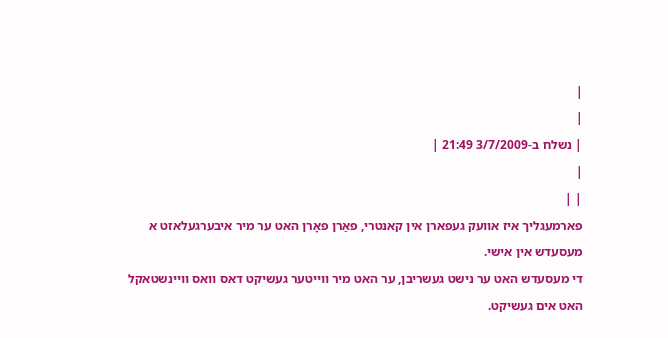|
|
| נשלח ב-3/7/2009 21:49 |
|
| |
פארמעגליך איז אוועק געפארן אין קאנטרי, פאַרן פאָרן האט ער מיר איבערגעלאזט א מעסעדש אין אישי.
די מעסעדש האט ער נישט געשריבן, ער האט מיר ווייטער געשיקט דאס וואס וויינשטאקל האט אים געשיקט.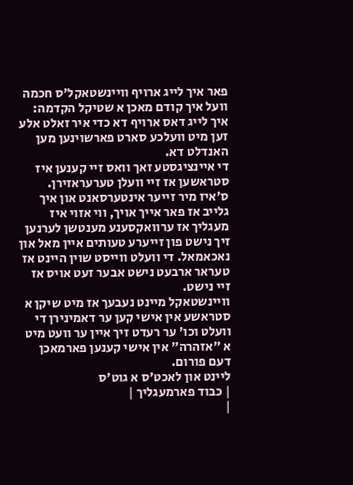פאר איך לייג ארויף וויינשטאקל'ס חכמה וועל איך קודם מאכן א שטיקל הקדמה:
איך לייג דאס ארויף דא כדי איר זאלט אלע זען מיט וועלכע סארט פארשוינען מען האנדלט דא.
די איינציגסטע זאך וואס זיי קענען איז סטראשען אז זיי וועלן טערעראזירן.
ס'איז מיר זייער אינטערסאנט און איך גלייב אז פאר אייך אויך, ווי אזוי איז מעגליך אז ערוואקסענע מענטשן לערנען זיך נישט פון זייערע טעותים איין מאל און נאכאמאל. די וועלט ווייסט שוין היינט אז טעראר ארבעט נישט אבער זעט אויס אז זיי נישט.
וויינשטאקל מיינט נעבעך אז מיט שיקן א סטראשע אין אישי קען ער דאמינירן די וועלט וכו' ער רעדט זיך איין ער וועט מיט א "אזהרה" אין אישי קענען פארמאכן דעם פורום.
ליינט און לאכט'ס א גוט'ס
| כבוד פארמעגליך |
|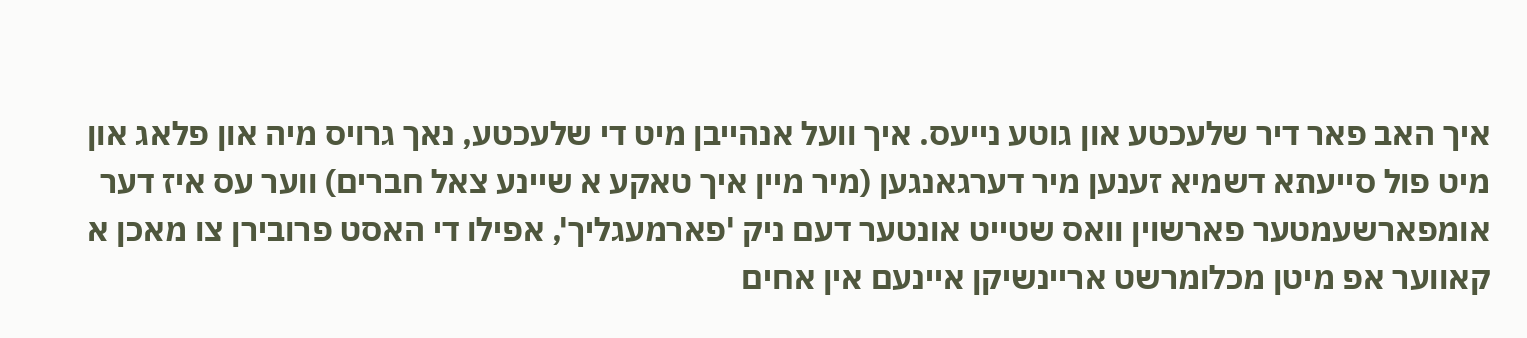איך האב פאר דיר שלעכטע און גוטע נייעס. איך וועל אנהייבן מיט די שלעכטע, נאך גרויס מיה און פלאג און מיט פול סייעתא דשמיא זענען מיר דערגאנגען (מיר מיין איך טאקע א שיינע צאל חברים) ווער עס איז דער אומפארשעמטער פארשוין וואס שטייט אונטער דעם ניק 'פארמעגליך', אפילו די האסט פרובירן צו מאכן א קאווער אפ מיטן מכלומרשט אריינשיקן איינעם אין אחים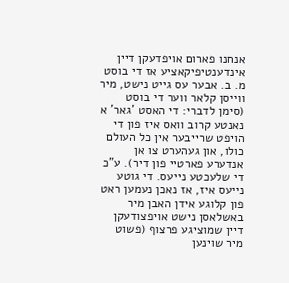אנחנו פארום אויפדעקן דיין אינדענטיפיקאציע אז די בוסט מ. ב. אבער עס גייט נישט, מיר ווייסן קלאר ווער די בוסט (סימן לדברי: די האסט 'גאר' א נאנטע קרוב וואס איז פון די הויפט שרייבער אין כל העולם כולו, און געהערט צו אן אנדערע פארטיי פון דיר). ע"כ די שלעכטע נייעס. די גוטע נייעס איז, אז נאכן נעמען ראט פון קלוגע אידן האבן מיר באשלאסן נישט אויפצודעקן דיין שמוציגע פרצוף (פשוט מיר שוינען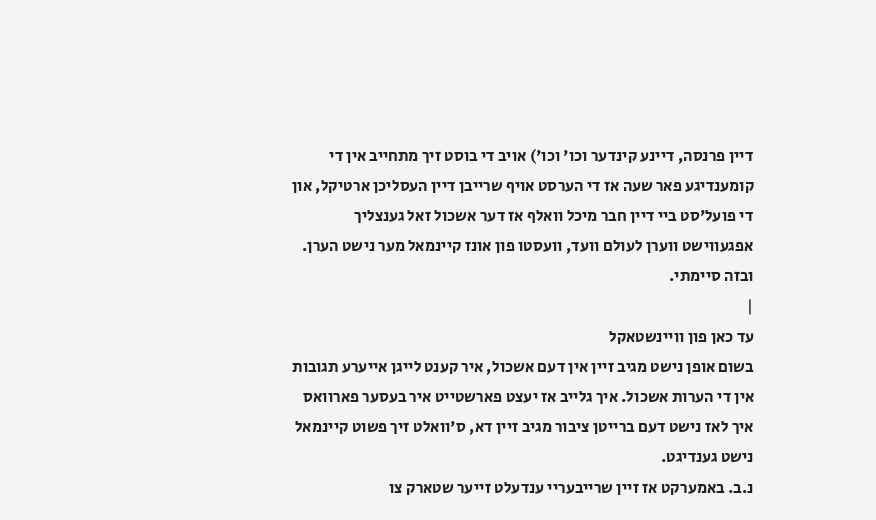דיין פרנסה, דיינע קינדער וכו' וכו') אויב די בוסט זיך מתחייב אין די קומענדיגע פאר שעה אז די הערסט אויף שרייבן דיין העסליכן ארטיקל, און די פועל'סט ביי דיין חבר מיכל וואלף אז דער אשכול זאל גענצליך אפגעווישט ווערן לעולם וועד, וועסטו פון אונז קיינמאל מער נישט הערן. ובזה סיימתי.
|
עד כאן פון וויינשטאקל
בשום אופן נישט מגיב זיין אין דעם אשכול, איר קענט לייגן אייערע תגובות אין די הערות אשכול. איך גלייב אז יעצט פארשטייט איר בעסער פארוואס איך לאז נישט דעם ברייטן ציבור מגיב זיין דא, ס'וואלט זיך פשוט קיינמאל נישט גענדיגט.
נ.ב. באמערקט אז זיין שרייבעריי ענדעלט זייער שטארק צו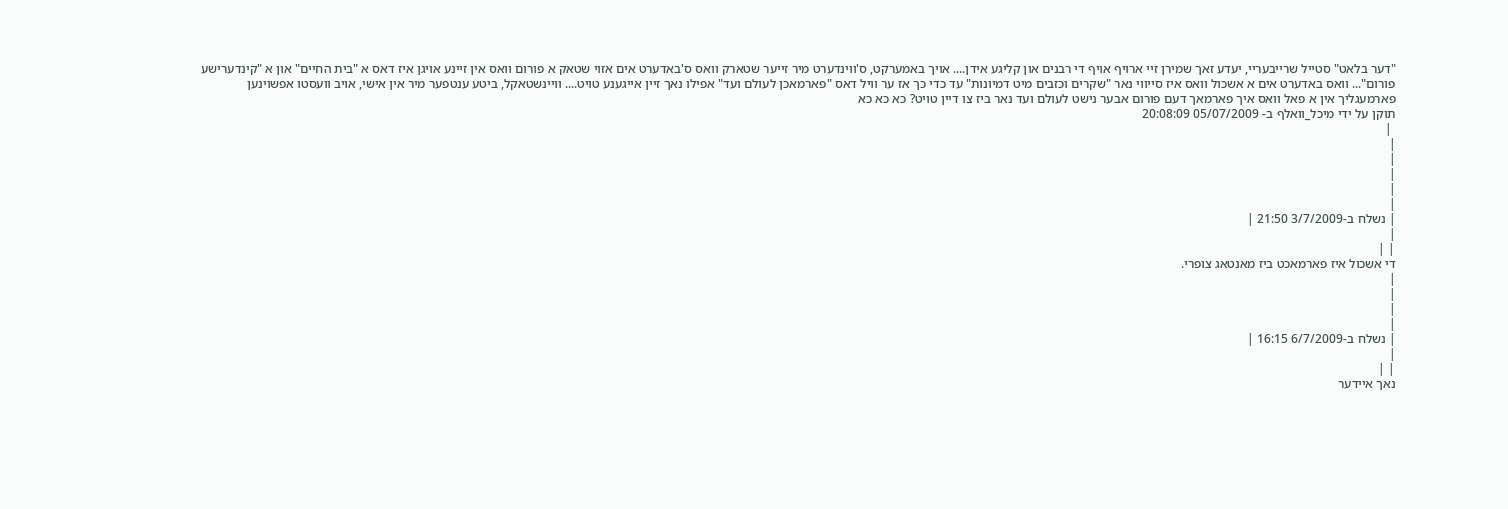"דער בלאט" סטייל שרייבעריי, יעדע זאך שמירן זיי ארויף אויף די רבנים און קליגע אידן.... אויך באמערקט, ס'ווינדערט מיר זייער שטארק וואס ס'באדערט אים אזוי שטאק א פורום וואס אין זיינע אויגן איז דאס א "בית החיים" און א "קינדערישע פורום"... וואס באדערט אים א אשכול וואס איז סייווי נאר "שקרים וכזבים מיט דמיונות" עד כדי כך אז ער וויל דאס "פארמאכן לעולם ועד" אפילו נאך זיין אייגענע טויט.... וויינשטאקל, ביטע ענטפער מיר אין אישי, אויב וועסטו אפשוינען פארמעגליך אין א פאל וואס איך פארמאך דעם פורום אבער נישט לעולם ועד נאר ביז צו דיין טויט? כא כא כא
תוקן על ידי מיכל_וואלף ב- 05/07/2009 20:08:09
 |
|
|
|
|
|
| נשלח ב-3/7/2009 21:50 |
|
| |
די אשכול איז פארמאכט ביז מאנטאג צופרי.
|
|
|
|
| נשלח ב-6/7/2009 16:15 |
|
| |
נאך איידער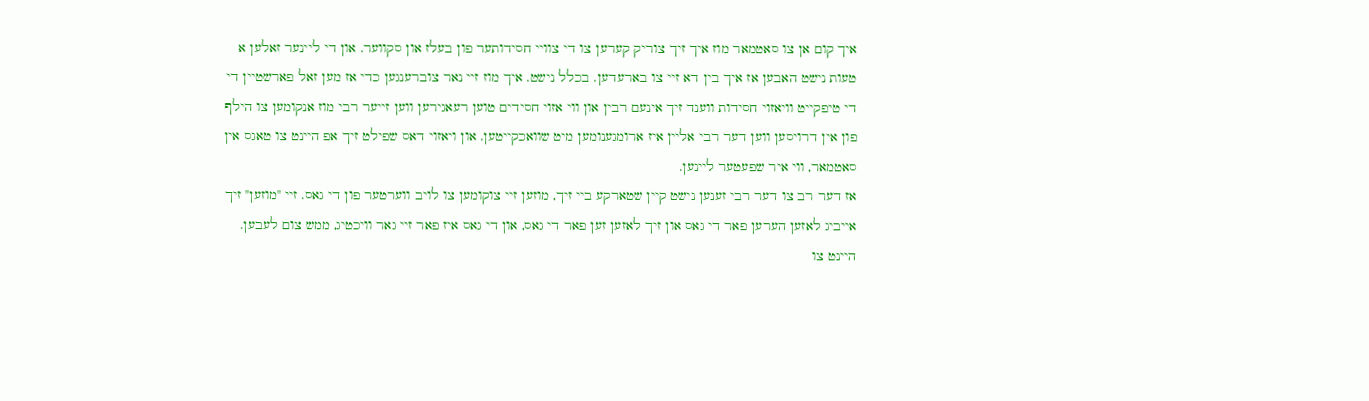איך קום אן צו סאטמאר מוז איך זיך צוריק קערען צו די צוויי חסידותער פון בעלז און סקווער. און די ליינער זאלען א טעות נישט האבען אז איך בין דא זיי צו בארעדען. בכלל נישט. איך מוז זיי נאר צוברענגען כדי אז מען זאל פארשטיין די די טיפקייט וויאזוי חסידות ווענד זיך אינעם רבין און ווי אזוי חסידים טוען רעאגירען ווען זייער רבי מוז אנקומען צו הילף פון אין דרויסען ווען דער רבי אליין איז ארומגענומען מיט שוואכקייטען. און ויאזוי דאס שפילט זיך אפ היינט צו טאגס אין סאטמאר, ווי איר שפעטער ליינען.
אז דער רב צו דער רבי זענען נישט קיין שטארקע ביי זיך, מוזען זיי צוקומען צו לויב ווערטער פון די גאס. זיי "מוזען" זיך אייביג לאזען הערען פאר די גאס און זיך לאזען זען פאר די גאס, און די גאס איז פאר זיי גאר וויכטיג, ממש צום לעבען.
היינט צו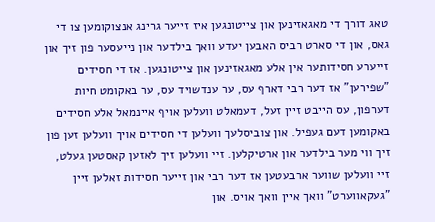טאג דורך די מאגאזינען און צייטונגען איז זייער גרינג אנצוקומען צו די גאס, און די סארט רביס האבען יעדע וואך בילדער און נייעסער פון זיך און זייערע חסידותער אין אלע מאגאזינען און צייטונגען. אז די חסידים "שפירען" אז דער רבי דארף עס, ער ענדשויד עס, ער באקומט חיות דערפון, עס הייבט זיין זעל, דעמאלט וועלען אויף איינמאל אלע חסידים באקומען דעם געפיל. און צוביסלעך וועלען די חסידים אויך וועלען זען פון זיך ווי מער בילדער און ארטיקלען. זיי וועלען זיך לאזען קאסטען געלט, זיי וועלען שווער ארבעטען אז דער רבי און זייער חסידות זאלען זיין "געקאווערט" וואך איין וואך אויס. און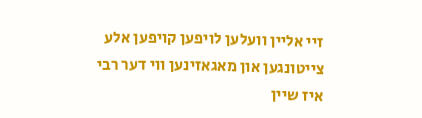זיי אליין וועלען לויפען קויפען אלע צייטונגען און מאגאזינען ווי דער רבי איז שיין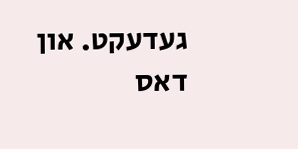געדעקט. און דאס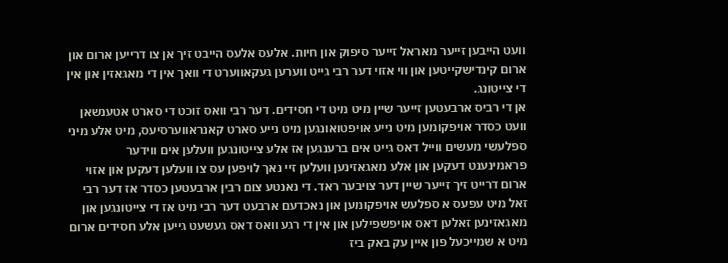וועט הייבען זייער מאראל זייער סיפוק און חיות. אלעס אלעס הייבט זיך אן צו דרייען ארום און ארום קינדישקייטען און ווי אזוי דער רבי גייט ווערען געקאווערט די וואך אין די מאגאזין און אין די צייטונג.
אן די רביס ארבעטען זייער שיין מיט מיט די חסידים. דער רבי וואס זוכט די סארט אטענשאן וועט כסדר אויפקומען מיט נייע אויפטואונגען מיט נייע סארט קאנראווערסיעס, מיט אלע מיני ספלעשי מעשים ווייל דאס גייט אים ברענגען אז אלע צייטונגען וועלען אים ווידער פראמינענט דעקען און אלע מאגאזינען וועלען זיי נאך לויפען עס צו וועלען דעקען און אזוי ארום דרייט זיך זייער שיין דער צויבער ראד. די נאנטע צום רבין ארבעטען כסדר אז דער רבי זאל מיט עפעס א ספלעש אויפקומען און נאכדעם ארבעט דער רבי מיט אז די צייטונגען און מאגאזינען זאלען דאס אויפשפילען און אין די רגע וואס דאס געשעט גייען אלע חסידים ארום מיט א שמייכעל פון איין עק באק ביז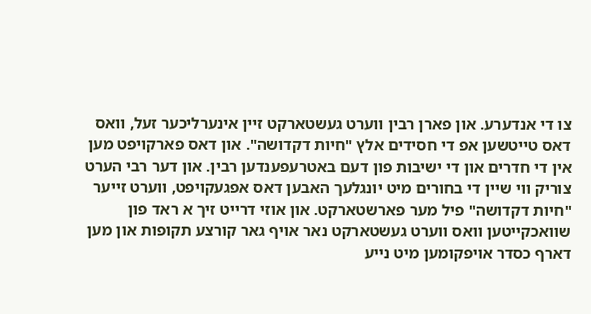צו די אנדערע. און פארן רבין ווערט געשטארקט זיין אינערליכער זעל, וואס דאס טייטשען אפ די חסידים אלץ "חיות דקדושה". און דאס פארקויפט מען אין די חדרים און די ישיבות פון דעם באטרעפענדען רבין. און דער רבי הערט צוריק ווי שיין די בחורים מיט יונגלעך האבען דאס אפגעקויפט, ווערט זייער "חיות דקדושה" פיל מער פארשטארקט. און אוזי דרייט זיך א ראד פון שוואכקייטען וואס ווערט געשטארקט נאר אויף גאר קורצע תקופות און מען דארף כסדר אויפקומען מיט נייע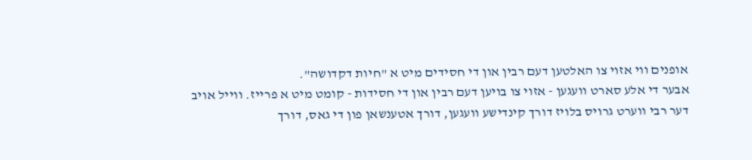אופנים ווי אזוי צו האלטען דעם רבין און די חסידים מיט א "חיות דקדושה".
אבער די אלע סארט וועגען - אזוי צו בויען דעם רבין און די חסידות - קומט מיט א פרייז. ווייל אויב דער רבי ווערט גרויס בלויז דורך קינדישע וועגען, דורך אטענשאן פון די גאס, דורך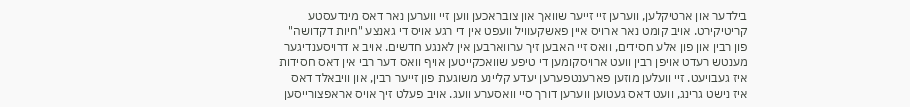בילדער און ארטיקלען, ווערען זיי זייער שוואך און צובראכען ווען זיי ווערען נאר דאס מינדעסטע קריטיקירט. אויב קומט נאר ארויס איין פאשקעוויל וועפט אין די רגע אויס די גאנצע "חיות דקדושה" פון רבין און פון אלע חסידים, וואס זיי האבען זיך ערווארבען אין לאנגע חדשים. אויב א דרויסענדיגער מענטש רעדט אויפן רבין וועט ארויסקומען די טיפע שוואכקייטען אויף וואס דער רבי אין דאס חסידות איז געבויעט. זיי וועלען מוזען פארענטפערען יעדע קליינע משוגעת פון זייער רבין, און וויבאלד דאס איז נישט גרינג, וועט דאס געטוען ווערען דורך סיי וואסערע וועג. אויב פעלט זיך אויס אראפצורייסען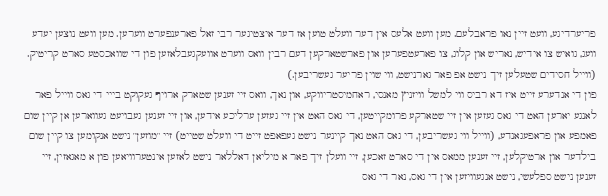פריערדיגע, וועט זיין נאו פראבלעם. מען וועט אלעס אין דער וועלט טוען אז דער איצטיגער רבי זאל פארענפערט ווערען. מען וועט נוצען יעדע וועג, גואיש צו אידיש, נאריש און קלוג, צו פארעטפערען און פארשטארקען דעם רבין וואס ווערט אוועקגעבלאזען פון די שוואכסטע סארט קריטיק. (ווייל חסידים שטעלען זיך נישט אפ פאר גארנישט, ווי שוין פריער געשריבען.)
פון די אנדערע זייט איז דא רביס ווי למשל וויזניץ מאנסי, ראחמיסטריווקע, און נאך, וואס זיי זענען שטארק ארויף געקוקט בייי די גאס ווייל פאר לאנגע יארען האט די גאס געזען אין זיי שטארקע פרומקייטען, די גאס האט אין זיי געזען ערליכע אידען, און זיי זענען געבויעט געווארען אן קיין שום פאמפע און פראפעגאנדע, (ווייל ווי געשריבען, די גאס האט נאך קיינער נישט געפאפט זייט די וועלט שטייט) זיי "מוזען" נישט אנקומען צו קיין שום בילדער און ארטיקלען, זיי זענען ממאס אין די סארט זאכען, זיי וועלן זיך פאר א מיליאן דאללאר נישט לאזען אינטערוויאען פון א מאגאזין, זיי זענען נישט ספלעשי, נישט אנגעוויזען אין די גאס, נאר די גאס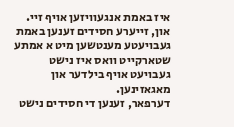איז באמת אנגעוויזען אויף זיי. און, זייערע חסידים זענען באמת געבויעטע מענטשען מיט א אמתע שטארקייט וואס איז נישט געבויעט אויף בילדער און מאגאזינען.
דערפאר, זענען די חסידים נישט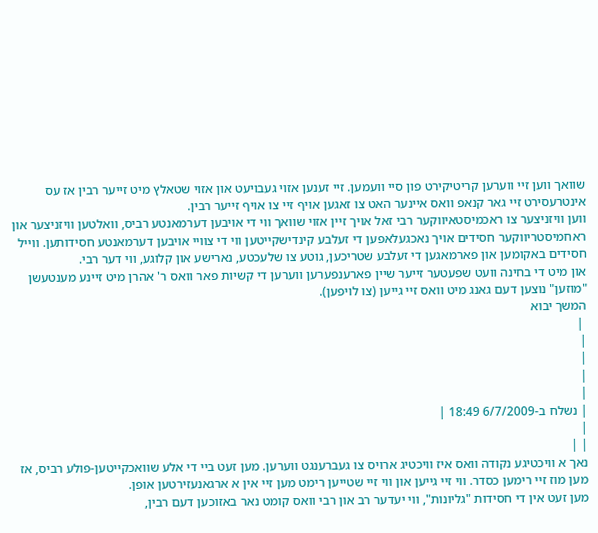שוואך ווען זיי ווערען קריטיקירט פון סיי וועמען. זיי זענען אזוי געבויעט און אזוי שטאלץ מיט זייער רבין אז עס אינטרעסירט זיי גאר קנאפ וואס איינער האט צו זאגען אויף זיי צו אויף זייער רבין.
ווען וויזניצער צו ראכמיסטאיווקער רבי זאל אויך זיין אזוי שוואך ווי די אויבען דערמאנטע רביס, וואלטען וויזניצער און ראחמיסטריווקער חסידים אויך נאכגעלאפען די זעלבע קינדישקייטען ווי די צוויי אויבען דערמאנטע חסידותען. ווייל חסידים באקומען און פארמאגען די זעלבע שטריכען, גוטע צו שלעכטע, נארישע און קלוגע, ווי דער רבי.
און מיט די בחינה וועט שפעטער זייער שיין פארענפערען ווערען די קשיות פאר וואס ר' אהרן מיט זיינע מענטעשן "מוזען" נוצען דעם גאנג מיט וואס זיי גייען (צו לויפען).
המשך יבוא
 |
|
|
|
|
| נשלח ב-6/7/2009 18:49 |
|
| |
נאך א וויכטיגע נקודה וואס איז וויכטיג ארויס צו געברענגט ווערען. מען זעט ביי די אלע שוואכקייטען-פולע רביס, אז מען מוז זיי רימען כסדר. ווי זיי גייען און ווי זיי שטייען רימט מען זיי אין א ארגאנעזירטען אופן.
מען זעט אין די חסידות "גליונות", ווי יעדער רב און רבי וואס קומט נאר באזוכען דעם רבין,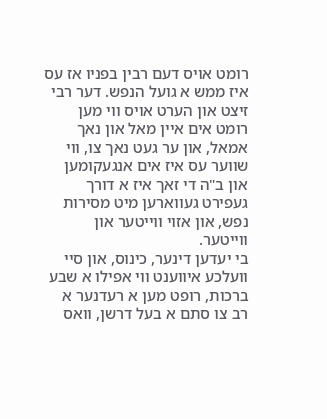רומט אויס דעם רבין בפניו אז עס איז ממש א גועל הנפש. דער רבי זיצט און הערט אויס ווי מען רומט אים איין מאל און נאך אמאל, און ער געט נאך צו, ווי שווער עס איז אים אנגעקומען און ב"ה די זאך איז א דורך געפירט געווארען מיט מסירות נפש, און אזוי ווייטער און ווייטער.
בי יעדען דינער, כינוס, און סיי וועלכע איווענט ווי אפילו א שבע ברכות, רופט מען א רעדנער א רב צו סתם א בעל דרשן, וואס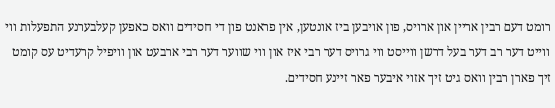רומט דעם רבין אריין און ארויס, פון אויבען ביז אונטען, אין פראנט פון די חסידים וואס כאפען קעלבערנע התפעלות ווי ווייט דער רב דער בעל דרשן ווייסט ווי גרויס דער רבי איז און ווי שווער דער רבי ארבעט און וויפיל קרעדיט עס קומט זיך פארן רבין וואס גיט זיך אזוי איבער פאר זיינע חסידים.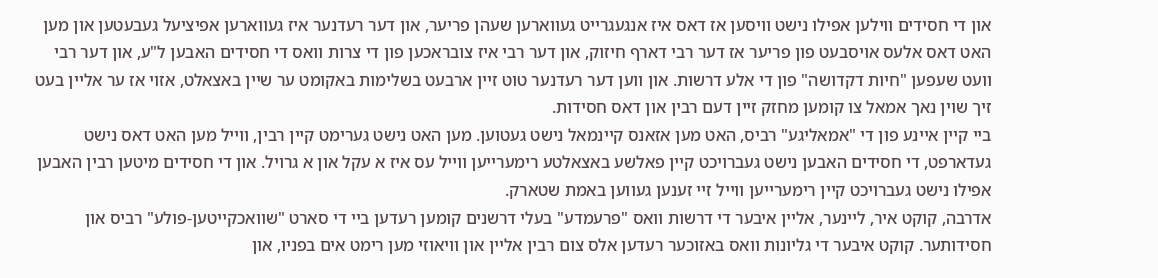און די חסידים ווילען אפילו נישט וויסען אז דאס איז אנגעגרייט געווארען שעהן פריער, און דער רעדנער איז געווארען אפיציעל געבעטען און מען האט דאס אלעס אויסבעט פון פריער אז דער רבי דארף חיזוק, און דער רבי איז צובראכען פון די צרות וואס די חסידים האבען ל"ע, און דער רבי וועט שעפען "חיות דקדושה" פון די אלע דרשות. און ווען דער רעדנער טוט זיין ארבעט בשלימות באקומט ער שיין באצאלט, אזוי אז ער אליין בעט זיך שוין נאך אמאל צו קומען מחזק זיין דעם רבין און דאס חסידות.
ביי קיין איינע פון די "אמאליגע" רביס, האט מען אזאנס קיינמאל נישט געטוען. מען האט נישט גערימט קיין רבין, ווייל מען האט דאס נישט געדארפט, די חסידים האבען נישט געברויכט קיין פאלשע באצאלטע רימערייען ווייל עס איז א עקל און א גרויל. און די חסידים מיטען רבין האבען אפילו נישט געברויכט קיין רימערייען ווייל זיי זענען געווען באמת שטארק.
אדרבה, קוקט איר, ליינער, אליין איבער די דרשות וואס "פרעמדע" בעלי דרשנים קומען רעדען ביי די סארט "שוואכקייטען-פולע" רביס און חסידותער. קוקט איבער די גליונות וואס באזוכער רעדען אלס צום רבין אליין און וויאוזי מען רימט אים בפניו, און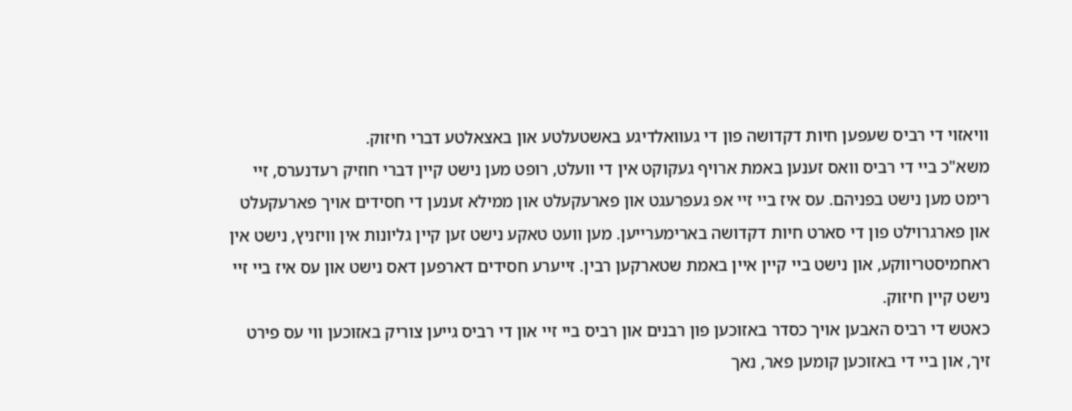וויאזוי די רביס שעפען חיות דקדושה פון די געוואלדיגע באשטעלטע און באצאלטע דברי חיזוק.
משא"כ ביי די רביס וואס זענען באמת ארויף געקוקט אין די וועלט, רופט מען נישט קיין דברי חוזיק רעדנערס, זיי רימט מען נישט בפניהם. עס איז ביי זיי אפ געפרעגט און פארעקעלט און ממילא זענען די חסידים אויך פארעקעלט און פארגרוילט פון די סארט חיות דקדושה בארימערייען. מען וועט טאקע נישט זען קיין גליונות אין וויזניץ, נישט אין ראחמיסטריווקע, און נישט ביי קיין איין באמת שטארקען רבין. זייערע חסידים דארפען דאס נישט און עס איז ביי זיי נישט קיין חיזוק.
כאטש די רביס האבען אויך כסדר באזוכען פון רבנים און רביס ביי זיי און די רביס גייען צוריק באזוכען ווי עס פירט זיך, און ביי די באזוכען קומען פאר, נאך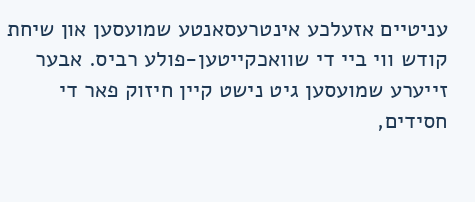עניטיים אזעלכע אינטרעסאנטע שמועסען און שיחת קודש ווי ביי די שוואכקייטען-פולע רביס. אבער זייערע שמועסען גיט נישט קיין חיזוק פאר די חסידים,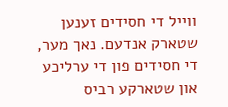ווייל די חסידים זענען שטארק אנדעם. נאך מער, די חסידים פון די ערליכע און שטארקע רביס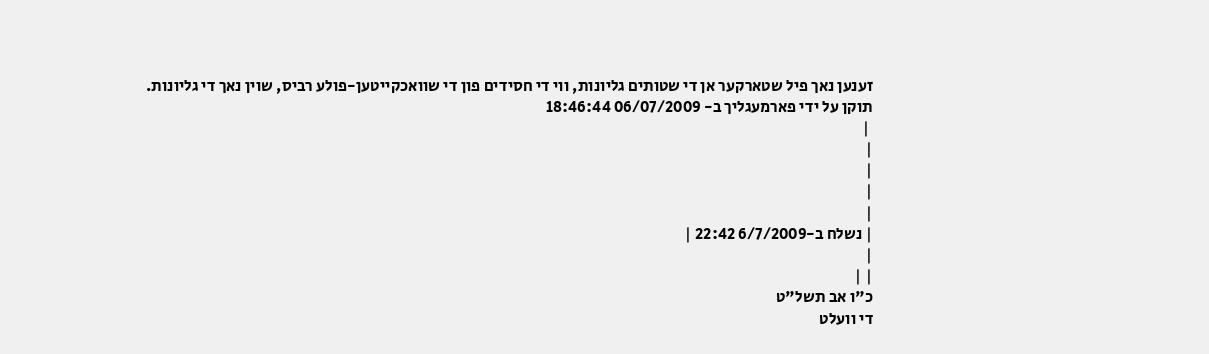זענען נאך פיל שטארקער אן די שטותים גליונות, ווי די חסידים פון די שוואכקייטען-פולע רביס, שוין נאך די גליונות.
תוקן על ידי פארמעגליך ב- 06/07/2009 18:46:44
 |
|
|
|
|
| נשלח ב-6/7/2009 22:42 |
|
| |
כ"ו אב תשל"ט
די וועלט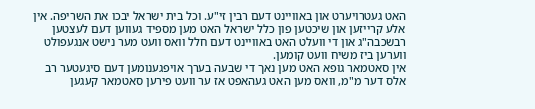האט געטרויערט און באוויינט דעם רבין זי"ע. וכל בית ישראל יבכו את השריפה. אין אלע קרייזען און שיכטען פון כלל ישראל האט מען מספיד געווען דעם לעצטען רבשכבה"ג און די וועלט האט באוויינט דעם חלל וואס וועט מער נישט אנגעפולט ווערען ביז משיח וועט קומען.
אין סאטמאר גופא האט מען נאך די שבעה בערך אויפגענומען דעם סיגעטער רב אלס דער מ"מ, וואס מען האט געהאפט אז ער וועט פירען סאטמאר קעגען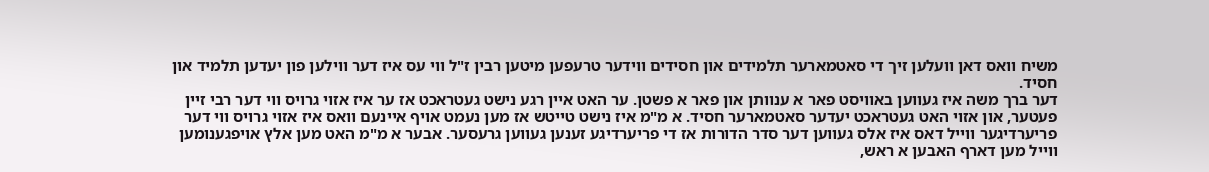משיח וואס דאן וועלען זיך די סאטמארער תלמידים און חסידים ווידער טרעפען מיטען רבין ז"ל ווי עס איז דער ווילען פון יעדען תלמיד און חסיד.
דער ברך משה איז געווען באוויסט פאר א ענוותן און פאר א פשטן. ער האט איין רגע נישט געטראכט אז ער איז אזוי גרויס ווי דער רבי זיין פעטער, און אזוי האט געטראכט יעדער סאטמארער חסיד. א מ"מ איז נישט טייטש אז מען נעמט אויף איינעם וואס איז אזוי גרויס ווי דער פריערדיגער ווייל דאס איז אלס געווען דער סדר הדורות אז די פריערדיגע זענען געווען גרעסער. אבער א מ"מ האט מען אלץ אויפגענומען ווייל מען דארף האבען א ראש,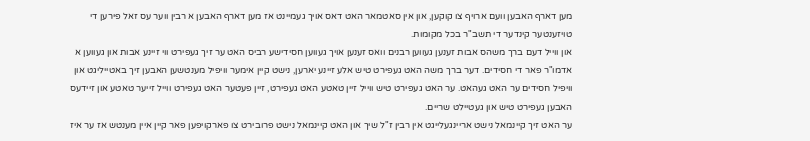מען דארף האבען וועם ארויף צו קוקען, און אין סאטמאר האט דאס אויך געמיינט אז מען דארף האבען א רבין ווער עס זאל פירען די טויזענטער קינדער די תשב"ר בכל מקומות.
און ווייל דעם ברך משהס אבות זענען געווען רבנים וואס זענען אויך געווען חסידישע רביס האט ער זיך געפירט ווי זיינע אבות און געווען א אדמו"ר פאר די חסידים. דער ברך משה האט געפירט טיש אלע זיינע יארען, נישט קיין אימער וויפיל מענטשען האבען זיך באטייליגט און וויפיל חסידים ער האט געהאט. ער האט געפירט טיש ווייל זיין טאטע האט געפירט, זיין פעטער האט געפירט ווייל זייער טאטע און זיידעס האבען געפירט טיש און געטיילט שריים.
ער האט זיך קיינמאל נישט אריינגעלייגט אין רבין ז"ל שיך און האט קיינמאל נישט פרובירט צו פארקויפען פאר קיין איין מענטש אז ער איז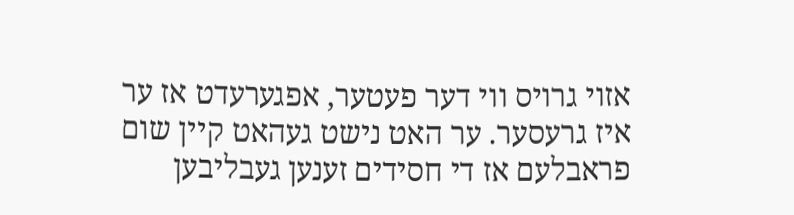אזוי גרויס ווי דער פעטער, אפגערעדט אז ער איז גרעסער. ער האט נישט געהאט קיין שום פראבלעם אז די חסידים זענען געבליבען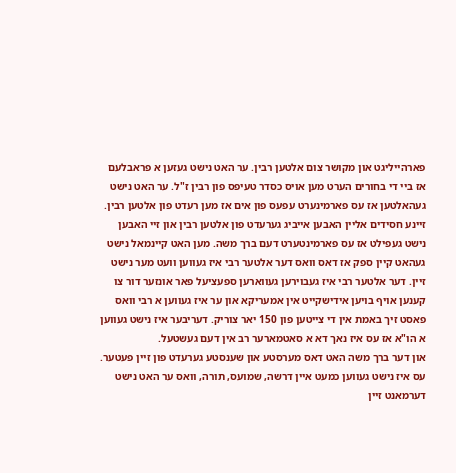פארהייליגט און מקושר צום אלטען רבין. ער האט נישט געזען א פראבלעם אז ביי די בחורים הערט מען אויס כסדר טעיפס פון רבין ז"ל. ער האט נישט געהאלטען אז עס פארמינערט עפעס פון אים אז מען רעדט פון אלטען רבין.
זיינע חסידים אליין האבען אייביג גערעדט פון אלטען רבין און זיי האבען נישט געפילט אז עס פארמינטערט דעם ברך משה. מען האט קיינמאל נישט געהאט קיין ספק אז דאס וואס דער אלטער רבי איז געווען וועט מער נישט זיין. דער אלטער רבי איז געבוירען געווארען ספעציעל פאר אונזער דור צו קענען אויף בויען אידישקייט אין אמעריקא און ער איז געווען א רבי וואס פאסט זיך באמת אין די צייטען פון 150 יאר צוריק. דעריבער איז נישט געווען א הו"א אז עס איז נאך דא א סאטמארער רב אין דעם געשטעל.
און דער ברך משה האט דאס מערסטע און שענסטע גערעדט פון זיין פעטער. עס איז נישט געווען כמעט איין דרשה, שמועס, תורה, וואס ער האט נישט דערמאנט זיין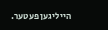הייליגען פעטער.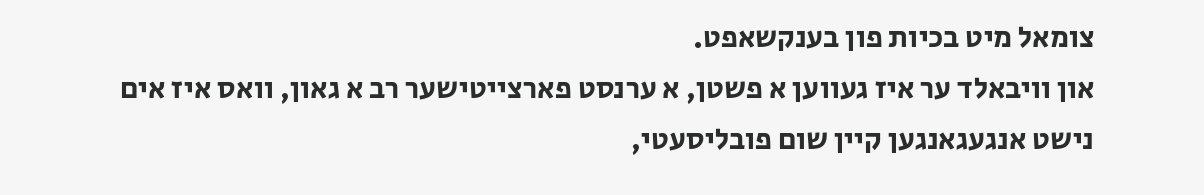צומאל מיט בכיות פון בענקשאפט.
און וויבאלד ער איז געווען א פשטן, א ערנסט פארצייטישער רב א גאון, וואס איז אים נישט אנגעגאנגען קיין שום פובליסעטי,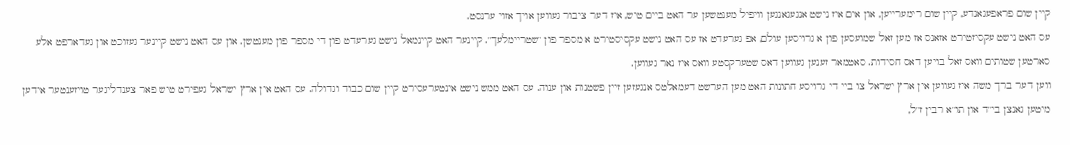קיין שום פראפעגאנדע, קיין שום רימערייען, און אים איז נישט אנגעגאנגען וויפיל מענטשען ער האט ביים טיש, איז דער ציבור געווען אויך אזוי ערנסט.
עס האט נישט עקסיזטירט אזאנס אז מען זאל שמועסען פון א גרויסען עולם, אפ גערעדט אז עס האט נישט עקסיסטירט א מספר פון "שטריימלעך". קיינער האט קיינמאל נישט גערעדט פון די מספר פון מענטשן. און עס האט נישט קיינער געזוכט און געדארפט אלע סארטען שטותים וואס זאל בויען דאס חסידות. סאטמאר זענען געווען דאס שטערקסטע וואס איז נאר געווען.
ווען דער ברך משה איז געווען אין ארץ ישראל צו ביי די גרויסע חתונות האט מען הערשט דעמאלטס אנגעזען זיין פשטנות און ענוה. עס האט ממש נישט אינטערעסירט קיין שום כבוד וגדולה. עס האט אין ארץ ישראל געפירט טיש פאר צענדליגער טויזענטער אידען מיטען גאנצן בי"ד און תו"א רבין ז"ל,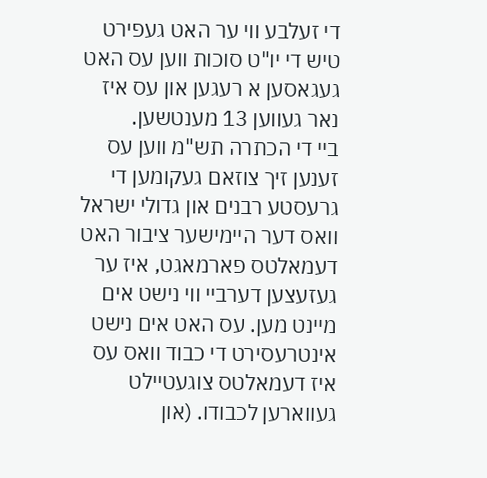די זעלבע ווי ער האט געפירט טיש די יו"ט סוכות ווען עס האט געגאסען א רעגען און עס איז נאר געווען 13 מענטשען.
ביי די הכתרה תש"מ ווען עס זענען זיך צוזאם געקומען די גרעסטע רבנים און גדולי ישראל וואס דער היימישער ציבור האט דעמאלטס פארמאגט, איז ער געזעצען דערביי ווי נישט אים מיינט מען. עס האט אים נישט אינטרעסירט די כבוד וואס עס איז דעמאלטס צוגעטיילט געווארען לכבודו. (און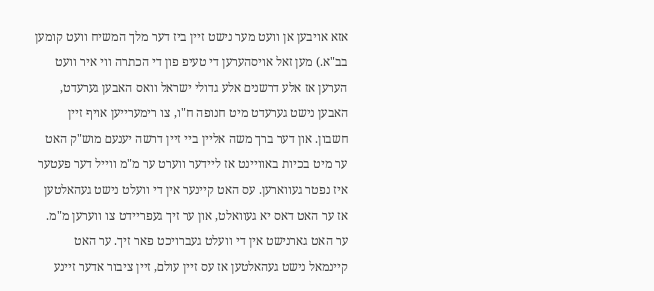אזא אויבען אן וועט מער נישט זיין ביז דער מלך המשיח וועט קומען בב"א.) מען זאל אויסהערען די טעיפ פון די הכתרה ווי איר וועט הערען אז אלע דרשנים אלע גדולי ישראל וואס האבען גערעדט, האבען נישט גערעדט מיט חנופה ח"ו, צו רימערייען אויף זיין חשבון. און דער ברך משה אליין ביי זיין דרשה יענעם מוש"ק האט ער מיט בכיות באוויינט אז ליידער ווערט ער מ"מ ווייל דער פעטער איז נפטר געווארען. עס האט קיינער אין די וועלט נישט געהאלטען אז ער האט דאס יא געוואלט, און ער זיך געפריידט צו ווערען מ"מ.
ער האט גארנישט אין די וועלט געברויכט פאר זיך. ער האט קיינמאל נישט געהאלטען אז עס זיין עולם, זיין ציבור אדער זיינע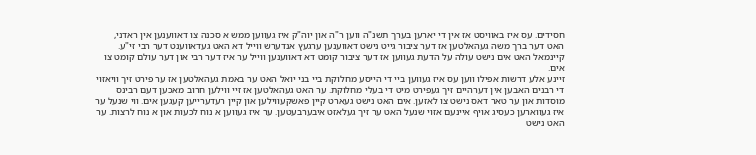חסידים. עס איז באוויסט אז אין די יארען בערך תשנ"ה ווען ר"ה און יוה"ק איז געווען ממש א סכנה צו דאווענען אין ראדני, האט דער ברך משה געהאלטען אז דער ציבור גייט נישט דאווענען ערגעץ אנדערש ווייל דא האט געדאווענט דער רבי זי"ע. קיינמאל האט אים נישט עולה על הדעת געווען אז דער ציבור קומט דא דאווענען ווייל ער איז דער רבי און דער עולם קומט צו אים.
זיינע אלע דרשות אפילו ווען עס איז געווען ביי די הייסע מחלוקת ביי בני יואל האט ער באמת געהאלטען אז ער פירט זיך וויאזוי די רבנים האבען אין דערהיים זיך געפירט מיט די בעלי מחלוקת. ער האט געהאלטען אז זיי ווילען חרוב מאכען דעם רבינס מוסדות און ער טאר דאס נישט צו לאזען. אים האט נישט געארט קיין פאשקעווילען און קיין רעדערייען קעגען אים. ווי שנעל ער איז געווארען כעסיג אויף איינעם אזוי שנעל האט ער זיך געלאזט איבערבעטען. ער איז געווען א נוח לכעות און א נוח לרצות. ער האט נישט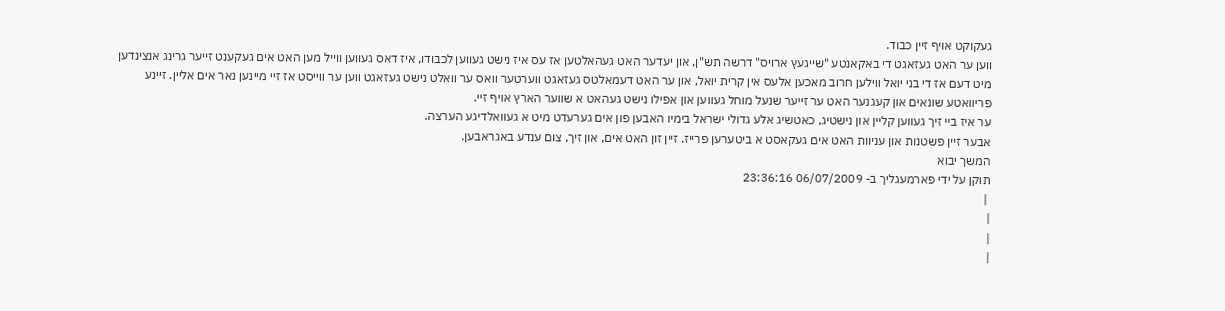געקוקט אויף זיין כבוד.
ווען ער האט געזאגט די באקאנטע "שייגעץ ארויס" דרשה תש"ן, און יעדער האט געהאלטען אז עס איז נישט געווען לכבודו, איז דאס געווען ווייל מען האט אים געקענט זייער גרינג אנצינדען מיט דעם אז די בני יואל ווילען חרוב מאכען אלעס אין קרית יואל, און ער האט דעמאלטס געזאגט ווערטער וואס ער וואלט נישט געזאגט ווען ער ווייסט אז זיי מיינען נאר אים אליין. זיינע פריוואטע שונאים און קעגנער האט ער זייער שנעל מוחל געווען און אפילו נישט געהאט א שווער הארץ אויף זיי.
ער איז ביי זיך געווען קליין און נישטיג, כאטשיג אלע גדולי ישראל בימיו האבען פון אים גערעדט מיט א געוואלדיגע הערצה.
אבער זיין פשטנות און עניוות האט אים געקאסט א ביטערען פרייז. זיין זון האט אים, און זיך, צום ענדע באגראבען.
המשך יבוא
תוקן על ידי פארמעגליך ב- 06/07/2009 23:36:16
 |
|
|
|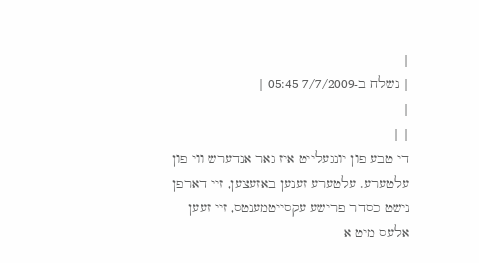|
| נשלח ב-7/7/2009 05:45 |
|
| |
די טבע פון יונגעלייט איז גאר אנדערש ווי פון עלטערע. עלטערע זענען באזעצען, זיי דארפן נישט כסדר פרישע עקסייטמענטס, זיי זעען אלעס מיט א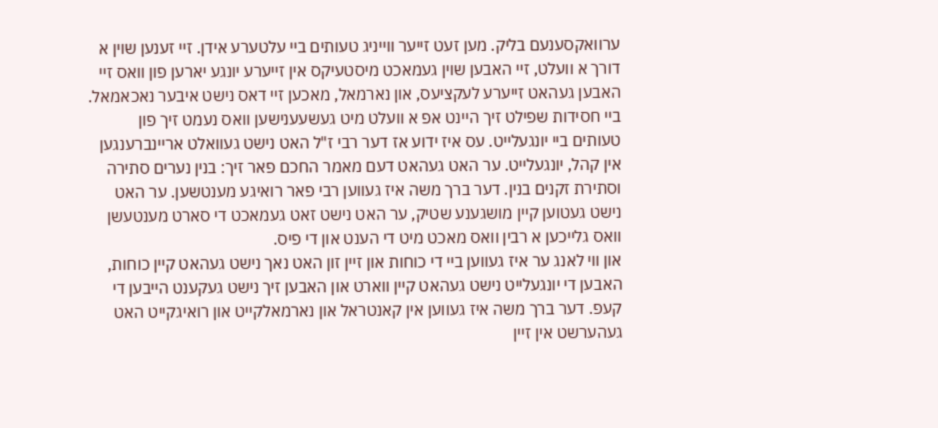ערוואקסענעם בליק. מען זעט זייער ווייניג טעותים ביי עלטערע אידן. זיי זענען שוין א דורך א וועלט, זיי האבען שוין געמאכט מיסטעיקס אין זייערע יונגע יארען פון וואס זיי האבען געהאט זייערע לעקציעס, און נארמאל, מאכען זיי דאס נישט איבער נאכאמאל.
ביי חסידות שפילט זיך היינט אפ א וועלט מיט געשעענישען וואס נעמט זיך פון טעותים ביי יונגעלייט. עס איז ידוע אז דער רבי ז"ל האט נישט געוואלט אריינברענגען אין קהל, יונגעלייט. ער האט געהאט דעם מאמר החכם פאר זיך: בנין נערים סתירה וסתירת זקנים בנין. דער ברך משה איז געווען רבי פאר רואיגע מענטשען. ער האט נישט געטוען קיין מושגענע שטיק, ער האט נישט זאט געמאכט די סארט מענטעשן וואס גלייכען א רבין וואס מאכט מיט די הענט און די פיס.
און ווי לאנג ער איז געווען ביי די כוחות און זיין זון האט נאך נישט געהאט קיין כוחות, האבען די יונגעלייט נישט געהאט קיין ווארט און האבען זיך נישט געקענט הייבען די קעפ. דער ברך משה איז געווען אין קאנטראל און נארמאלקייט און רואיגקייט האט געהערשט אין זיין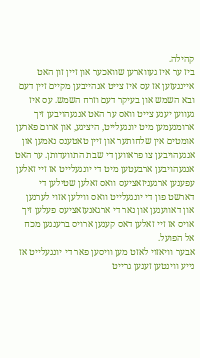קהילה.
ביז ער איז געווארען שוואכער און זיין זון האט איינגעזען אז עס איז צייט אנהייבען מקיים זיין דעם ובא השמש און בעיקר דעם וזרח השמש. עס איז געווען יענע צייט וואס ער האט אנגעהויבען זיך ארומנעמען מיט יונגעלייט, היציגע, און ארום פארען אומטים אין שלחותער און זיין טאטענס נאמען און אנגעהויבען צו פראווען די שבת התוועדותן. ער האט אנגעהויבען ארבעטען מיט די יונגעלייט אז זיי זאלען עפענען ארגעניזאציעס וואס זאלען שטילען די דארשט פון די יונגעלייט וואס ווילען אזוי לערנען און דאווענען און נאר די ארגאנעזאציעס פעלען זיך אויס אז זיי זאלען דאס קענען ארויס ברענגען מכח אל הפועל.
אבער וויאזוי לאזט מען וויסען פאר די יונגעלייט אז נייע ווינטען זענען גרייט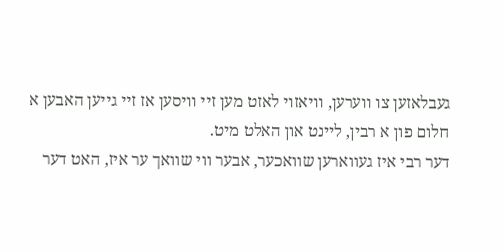געבלאזען צו ווערען, וויאזוי לאזט מען זיי וויסען אז זיי גייען האבען א חלום פון א רבין, ליינט און האלט מיט.
דער רבי איז געווארען שוואכער, אבער ווי שוואך ער איז, האט דער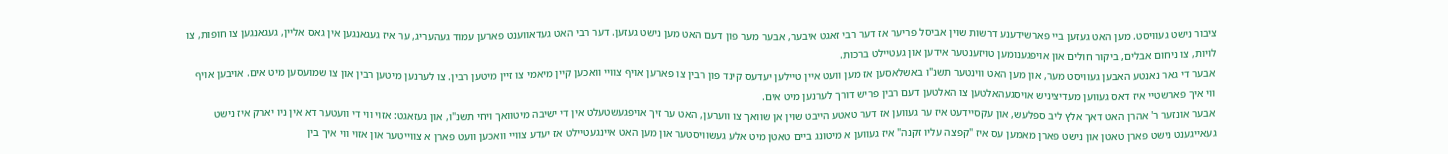ציבור נישט געוויסט. מען האט געזען ביי פארשידענע דרשות שוין אביסל פריער אז דער רבי זאגט איבער, אבער מער פון דעם האט מען נישט געזען. דער רבי האט געדאווענט פארען עמוד געהעריג, ער איז געגאנגען אין גאס אליין, געגאנגען צו חופות, צו לויות, צו ניחום אבלים, ביקור חולים און אויפגענומען טויזענטער אידען און געטיילט ברכות.
אבער די גאר נאנטע האבען געוויסט מער, און מען האט ווינטער תשנ"ו באשלאסען אז מען וועט איין טיילען יעדעס קינד פון רבין צו פארען אויף צוויי וואכען קיין מיאמי צו זיין מיטען רבין. צו לערנען מיטען רבין און צו שמועסען מיט אים. אויבען אויף ווי איך פארשטיי איז דאס געווען מעדיציניש אויסגעהאלטען צו האלטען דעם רבין פריש דורך לערנען מיט אים.
אבער אונזער ר' אהרן האט דאך אלץ ליב ספלעש, און עקסיידעט איז ער געווען אז דער טאטע הייבט שוין אן שוואך צו ווערען, האט ער זיך אויפגעשטעלט אין די ישיבה מיטוואך ויחי תשנ"ו, און געזאגט: אזוי ווי די וועטער דא אין ניו יארק איז נישט געאייגענט נישט פארן טאטן און נישט פארן מאמען עס איז "קפצה עליו זקנה" איז געווען א מיטונג ביים טאטן מיט אלע געשוויסטער און מען האט איינגעטיילט אז יעדע צוויי וואכען וועט פארן א צווייטער און אזוי ווי איך בין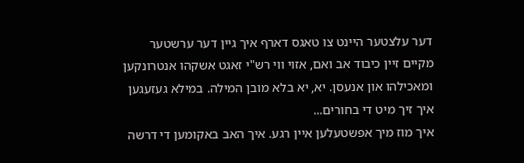דער עלצטער היינט צו טאגס דארף איך גיין דער ערשטער מקיים זיין כיבוד אב ואם, אזוי ווי רש"י זאגט אשקהו אנטרונקען ומאכילהו און אנעסן. יא, יא בלא מובן המילה. במילא געזעגען איך זיך מיט די בחורים...
איך מוז מיך אפשטעלען איין רגע. איך האב באקומען די דרשה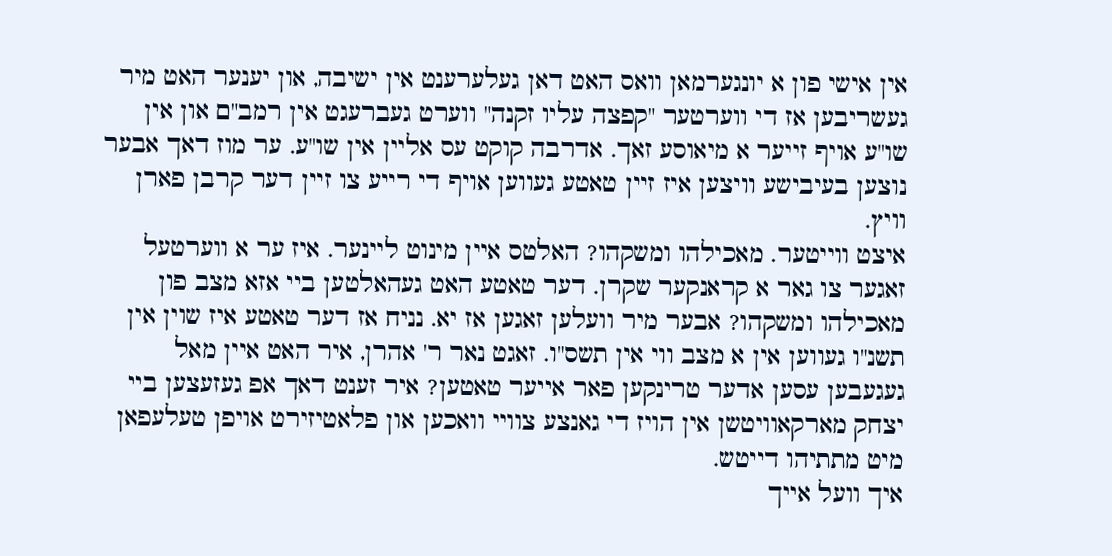אין אישי פון א יונגערמאן וואס האט דאן געלערענט אין ישיבה, און יענער האט מיר געשריבען אז די ווערטער "קפצה עליו זקנה" ווערט געברעגט אין רמב"ם און אין שו"ע אויף זייער א מיאוסע זאך. אדרבה קוקט עס אליין אין שו"ע. ער מוז דאך אבער נוצען בעיבישע וויצען איז זיין טאטע געווען אויף די רייע צו זיין דער קרבן פארן וויץ.
איצט ווייטער. מאכילהו ומשקהו? האלטס איין מינוט ליינער. איז ער א ווערטעל זאגער צו גאר א קראנקער שקרן. דער טאטע האט געהאלטען ביי אזא מצב פון מאכילהו ומשקהו? אבער מיר וועלען זאגען אז יא. נניח אז דער טאטע איז שוין אין תשנ"ו געווען אין א מצב ווי אין תשס"ו. זאגט נאר ר' אהרן, איר האט איין מאל געגעבען עסען אדער טרינקען פאר אייער טאטען? איר זענט דאך אפ געזעצען ביי יצחק מארקאוויטשן אין הויז די גאנצע צוויי וואכען און פלאטיזירט אויפן טעלעפאן מיט מתתיהו דייטש.
איך וועל אייך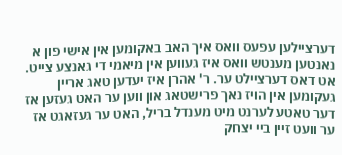דערציילען עפעס וואס איך האב באקומען אין אישי פון א נאנטען מענטש וואס איז געווען אין מיאמי די גאנצע צייט.
אט דאס דערציילט ער. ר' אהרן איז יעדען טאג אריין געקומען אין הויז נאך פרישטאג און ווען ער האט געזען אז דער טאטע לערנט מיט מענדל בריל, האט ער געזאגט אז ער וועט זיין ביי יצחק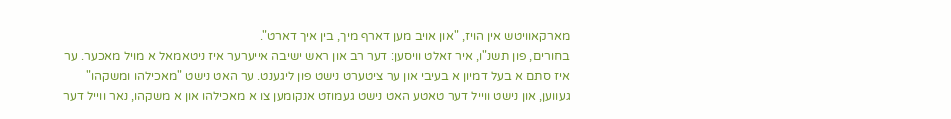מארקאוויטש אין הויז, "און אויב מען דארף מיך, בין איך דארט".
בחורים, פון תשנ"ו, איר זאלט וויסען: דער רב און ראש ישיבה אייערער איז ניטאמאל א מויל מאכער. ער איז סתם א בעל דמיון א בעיבי און ער ציטערט נישט פון ליגענט. ער האט נישט "מאכילהו ומשקהו" געווען, און נישט ווייל דער טאטע האט נישט געמוזט אנקומען צו א מאכילהו און א משקהו, נאר ווייל דער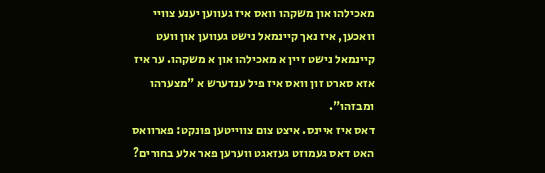מאכילהו און משקהו וואס איז געווען יענע צוויי וואכען, איז נאך קיינמאל נישט געווען און וועט קיינמאל נישט זיין א מאכילהו און א משקהו. ער איז אזא סארט זון וואס איז פיל ענדערש א "מצערהו ומבזהו".
דאס איז איינס. איצט צום צווייטען פונקט: פארוואס האט דאס געמוזט געזאגט ווערען פאר אלע בחורים?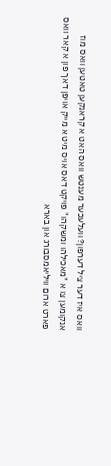וואס איז דער ציל דערפון? וועלעכער מענטש וואס האט א קראנקען טאטען וואס מוז אנקומען צו א "מאכילהו ומשקהו" פויקט דאס אויס מיט א מייק אויפן דאך פון א קאר וואס פארט ארום וויליאמסבורג און בארא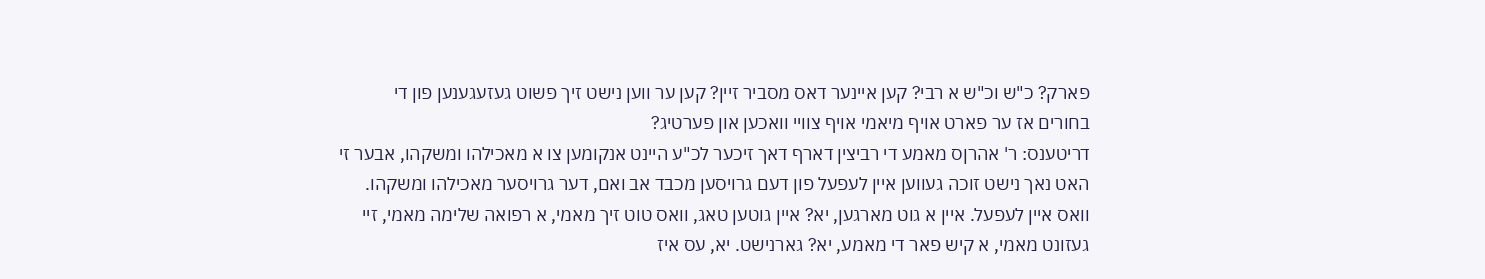פארק? כ"ש וכ"ש א רבי? קען איינער דאס מסביר זיין? קען ער ווען נישט זיך פשוט געזעגענען פון די בחורים אז ער פארט אויף מיאמי אויף צוויי וואכען און פערטיג?
דריטענס: ר' אהרןס מאמע די רביצין דארף דאך זיכער לכ"ע היינט אנקומען צו א מאכילהו ומשקהו, אבער זי האט נאך נישט זוכה געווען איין לעפעל פון דעם גרויסען מכבד אב ואם, דער גרויסער מאכילהו ומשקהו. וואס איין לעפעל. איין א גוט מארגען, יא? איין גוטען טאג, וואס טוט זיך מאמי, א רפואה שלימה מאמי, זיי געזונט מאמי, א קיש פאר די מאמע, יא? גארנישט. יא, עס איז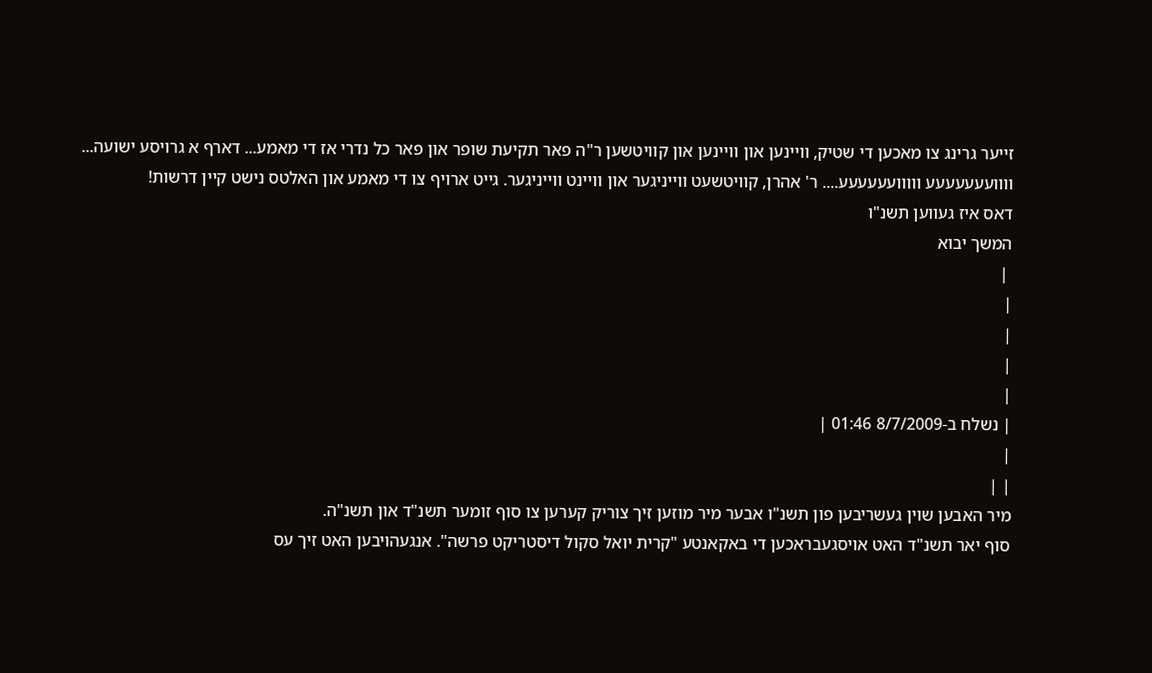זייער גרינג צו מאכען די שטיק, וויינען און וויינען און קוויטשען ר"ה פאר תקיעת שופר און פאר כל נדרי אז די מאמע... דארף א גרויסע ישועה... וווועעעעעעע ווווועעעעעע.... ר' אהרן, קוויטשעט ווייניגער און וויינט ווייניגער. גייט ארויף צו די מאמע און האלטס נישט קיין דרשות!
דאס איז געווען תשנ"ו
המשך יבוא
 |
|
|
|
|
| נשלח ב-8/7/2009 01:46 |
|
| |
מיר האבען שוין געשריבען פון תשנ"ו אבער מיר מוזען זיך צוריק קערען צו סוף זומער תשנ"ד און תשנ"ה.
סוף יאר תשנ"ד האט אויסגעבראכען די באקאנטע "קרית יואל סקול דיסטריקט פרשה". אנגעהויבען האט זיך עס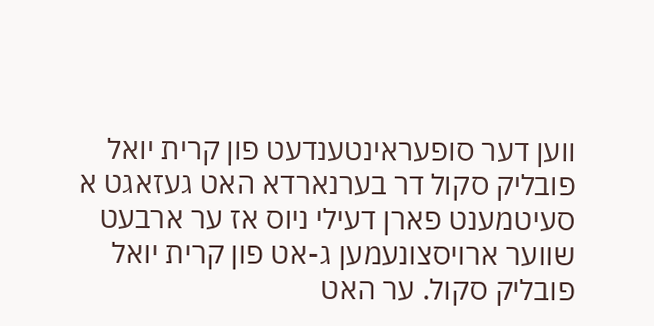ווען דער סופעראינטענדעט פון קרית יואל פובליק סקול דר בערנארדא האט געזאגט א סעיטמענט פארן דעילי ניוס אז ער ארבעט שווער ארויסצונעמען ג-אט פון קרית יואל פובליק סקול. ער האט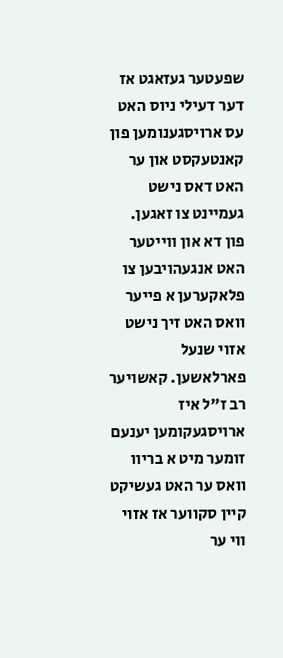שפעטער געזאגט אז דער דעילי ניוס האט עס ארויסגענומען פון קאנטעקסט און ער האט דאס נישט געמיינט צו זאגען.
פון דא און ווייטער האט אנגעהויבען צו פלאקערען א פייער וואס האט זיך נישט אזוי שנעל פארלאשען. קאשויער רב ז"ל איז ארויסגעקומען יענעם זומער מיט א בריוו וואס ער האט געשיקט קיין סקווער אז אזוי ווי ער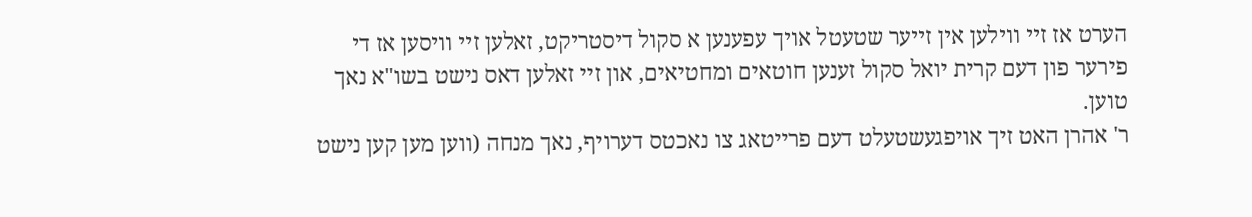הערט אז זיי ווילען אין זייער שטעטל אויך עפענען א סקול דיסטריקט, זאלען זיי וויסען אז די פירער פון דעם קרית יואל סקול זענען חוטאים ומחטיאים, און זיי זאלען דאס נישט בשו"א נאך טוען.
ר' אהרן האט זיך אויפגעשטעלט דעם פרייטאג צו נאכטס דערויף, נאך מנחה (ווען מען קען נישט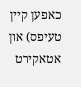כאפען קיין טעיפס) און אטאקירט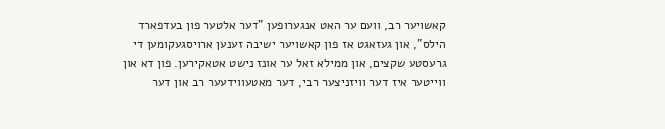קאשויער רב, וועם ער האט אנגערופען "דער אלטער פון בעדפארד הילס", און געזאגט אז פון קאשויער ישיבה זענען ארויסגעקומען די גרעסטע שקצים, און ממילא זאל ער אונז נישט אטאקירען. פון דא און ווייטער איז דער וויזניצער רבי, דער מאטעווידעער רב און דער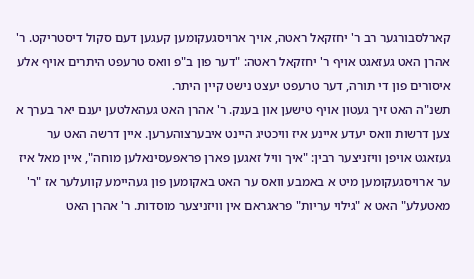קארלסבורגער רב ר' יחזקאל ראטה, אויך ארויסגעקומען קעגען דעם סקול דיסטריקט. ר' אהרן האט געזאגט אויף ר' יחזקאל ראטה: "דער פון ב"פ וואס טרעפט היתרים אויף אלע איסורים פון די תורה, דער טרעפט יעצט נישט קיין היתר.
תשנ"ה האט זיך געטון אויף טישען און בענק. ר' אהרן האט געהאלטען יענם יאר בערך א צען דרשות וואס יעדע איינע איז וויכטיג היינט איבערצוהערען. איין דרשה האט ער געזאגט אויפן וויזניצער רבין: "איך וויל זאגען פארן פראפעסינאלען מוחה", איין מאל איז ער ארויסגעקומען מיט א באמבע וואס ער האט באקומען פון געהיימע קוועלער אז "ר' מאטעלע" האט א "גילוי עריות" פראגראם אין וויזניצער מוסדות. ר' אהרן האט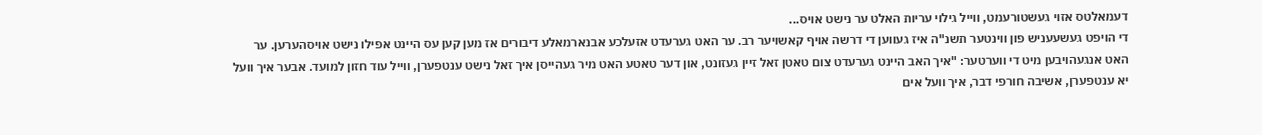דעמאלטס אזוי געשטורעמט, ווייל גילוי עריות האלט ער נישט אויס...
די הויפט געשעעניש פון ווינטער תשנ"ה איז געווען די דרשה אויף קאשויער רב. ער האט גערעדט אזעלכע אבנארמאלע דיבורים אז מען קען עס היינט אפילו נישט אויסהערען. ער האט אנגעהויבען מיט די ווערטער: "איך האב היינט גערעדט צום טאטן זאל זיין געזונט, און דער טאטע האט מיר געהייסן איך זאל נישט ענטפערן, ווייל עוד חזון למועד. אבער איך וועל יא ענטפערן, אשיבה חורפי דבר, איך וועל אים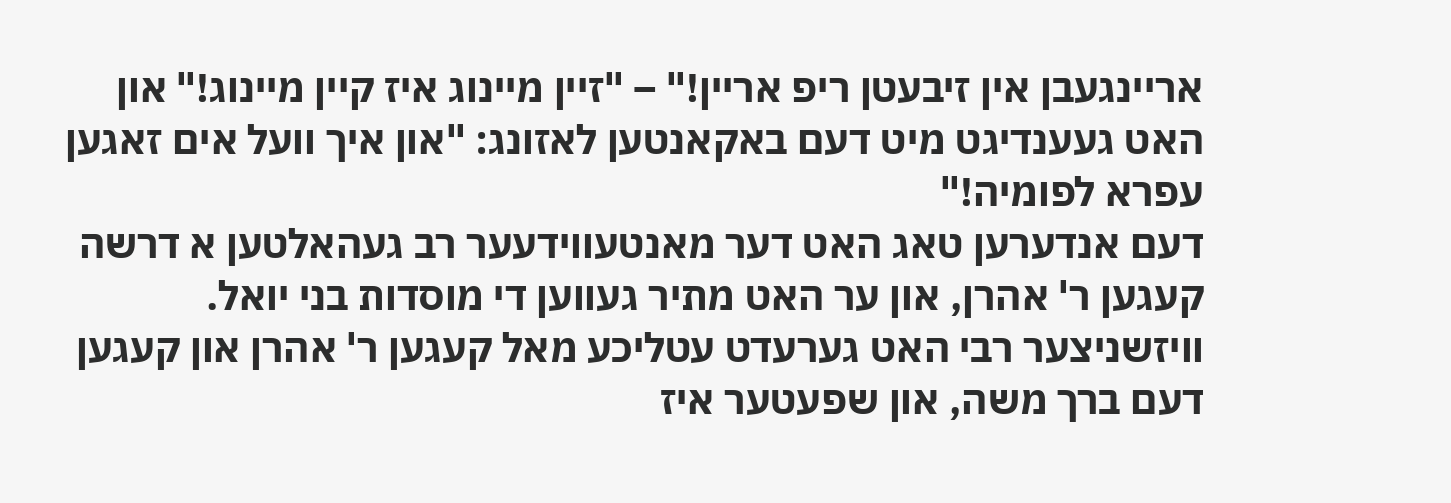אריינגעבן אין זיבעטן ריפ אריין!" – "זיין מיינוג איז קיין מיינוג!" און האט געענדיגט מיט דעם באקאנטען לאזונג: "און איך וועל אים זאגען עפרא לפומיה!"
דעם אנדערען טאג האט דער מאנטעווידעער רב געהאלטען א דרשה קעגען ר' אהרן, און ער האט מתיר געווען די מוסדות בני יואל. וויזשניצער רבי האט גערעדט עטליכע מאל קעגען ר' אהרן און קעגען דעם ברך משה, און שפעטער איז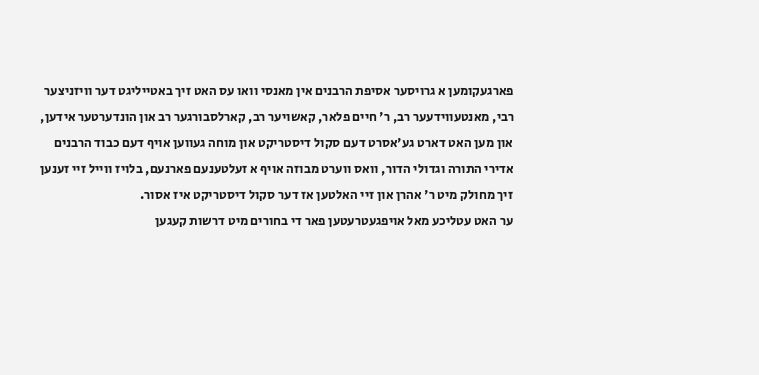פארגעקומען א גרויסער אסיפת הרבנים אין מאנסי וואו עס האט זיך באטייליגט דער וויזניצער רבי, מאנטעווידעער רב, ר' חיים פלאר, קאשויער רב, קארלסבורגער רב און הונדערטער אידען, און מען האט דארט גע'אסרט דעם סקול דיסטריקט און מוחה געווען אויף דעם כבוד הרבנים אדירי התורה וגדולי הדור, וואס ווערט מבוזה אויף א זעלטענעם פארנעם, בלויז ווייל זיי זענען זיך מחולק מיט ר' אהרן און זיי האלטען אז דער סקול דיסטריקט איז אסור.
ער האט עטליכע מאל אויפגעטרעטען פאר די בחורים מיט דרשות קעגען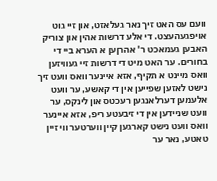וועם עס האט זיך נאר געלאזט, און זיי גוט אויפגעהעצט. די אלע דרשות אהין און צוריק האבען געמאכט ר' אהרןען א הערא ביי די בחורים. ער האט מיט די דרשות זיי געוויזען וואס מיינט א תקיף, אזא איינער וואס וועט זיך נישט לאזען שפייען אין די קאשע, ער וועט אלעמען דערלאנגען רעכטס און לינקס, ער וועט שניידען אין די זיבעטע ריפ, אזא איינער וואס וועט נישט קארגען קיין ווערטער ווי זיין טאטע, נאר ער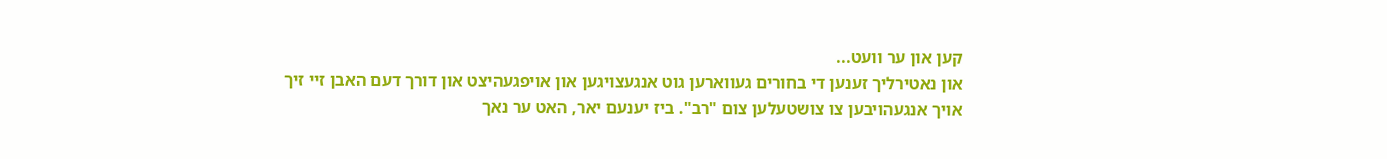קען און ער וועט...
און נאטירליך זענען די בחורים געווארען גוט אנגעצויגען און אויפגעהיצט און דורך דעם האבן זיי זיך אויך אנגעהויבען צו צושטעלען צום "רב". ביז יענעם יאר, האט ער נאך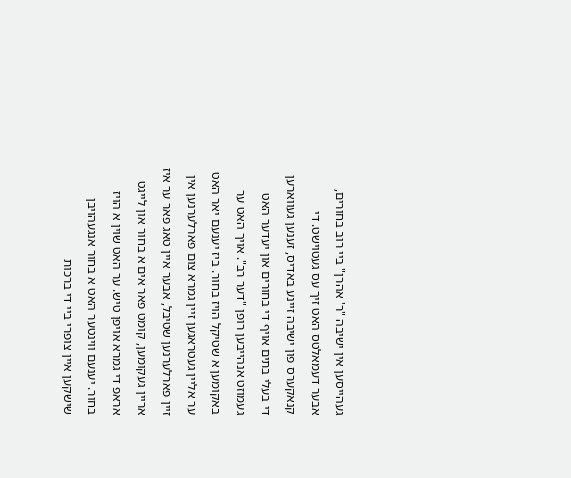געהייסען אין ישיבה "ר' אהרן" ביי רוב בחורים, אבער דעמאלטס האט זיך עס געטוישט. די קנאקערס פון ישיבה זיינע באדיס, זענען געווארען די בעלי בתים אויף די בחורים און יעדער האט געמוזט אנהייבען רופן "דער רב". אויך האט ער באקומען א שטיקל הויז בחור. ביז יענעם יאר האט ער אליין געטראגען זיין גמרא צום פארלערנען אין זיין פארלערנען שטיבל, אבער איין טאג פאר ער איז אריין געקומען, קומט פאר אים א בחור און לייגט אראפ די גמרא אויפן טיש. ער האט שוין א הויז בחור. יענעם ווינטער האט א בחור אנגעהויבן שישקען איין צופרי ביי די ברכות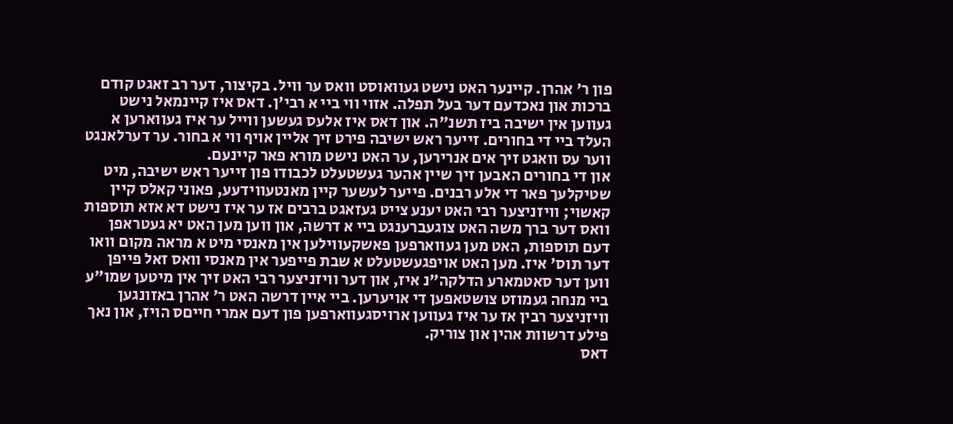פון ר' אהרן. קיינער האט נישט געוואוסט וואס ער וויל. בקיצור, דער רב זאגט קודם ברכות און נאכדעם דער בעל תפלה. אזוי ווי ביי א רבי'ן. דאס איז קיינמאל נישט געווען אין ישיבה ביז תשנ"ה. און דאס איז אלעס געשען ווייל ער איז געווארען א העלד ביי די בחורים. זייער ראש ישיבה פירט זיך אליין אויף ווי א בחור. ער דערלאנגט ווער עס וואגט זיך אים אנרירען, ער האט נישט מורא פאר קיינעם.
און די בחורים האבען זיך שיין אהער געשטעלט לכבודו פון זייער ראש ישיבה, מיט שטיקלעך פאר די אלע רבנים. פייער לעשער קיין מאנטעווידעע, פאוני קאלס קיין קאשוי; וויזניצער רבי האט יענע צייט געזאגט ברבים אז ער איז נישט דא אזא תוספות וואס דער ברך משה האט צוגעברענגט ביי א דרשה, און ווען מען האט יא געטראפן דעם תוספות, האט מען געווארפען פאשקעווילען אין מאנסי מיט א מראה מקום וואו דער תוס' איז. מען האט אויפגעשטעלט א שבת פייפער אין מאנסי וואס זאל פייפן ווען דער סאטמארע הדלקה"נ איז, און דער וויזניצער רבי האט זיך אין מיטען שמו"ע ביי מנחה געמוזט צושטאפען די אויערען. ביי איין דרשה האט ר' אהרן באזונגען וויזניצער רבין אז ער איז געווען ארויסגעווארפען פון דעם אמרי חייםס הויז, און נאך פילע דרשוות אהין און צוריק.
דאס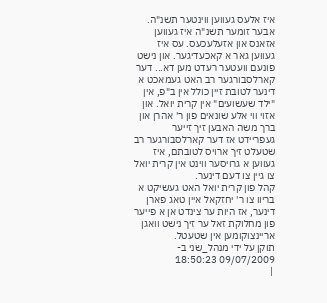איז אלעס געווען ווינטער תשנ"ה. אבער זומער תשנ"ה איז געווען אזאנס און אזעלעכעס. עס איז געווען גאר א קאכעדיגער. און נישט פונעם וועטער רעדט מען דא... דער קארלסבורגער רב האט געמאכט א דינער לטובת זיין כולל אין ב"פ, אין "ילד שעשועים" אין קרית יואל. און אזוי ווי אלע שונאים פון ר' אהרן און ברך משה האבען זיך זייער געפריידט אז דער קארלסבורגער רב שטעלט זיך ארויס לטובתם, איז געווען א גרויסער ווינט אין קרית יואל צו גיין צו דעם דינער.
קהל פון קרית יואל האט געשיקט א בריוו צו ר' יחזקאל איין טאג פארן דינער, אז היות ער צינדט אן א פייער פון מחלוקת זאל ער זיך נישט וואגן אריינצוקומען אין שטעטל.
תוקן על ידי מנהל_שני ב- 09/07/2009 18:50:23
 |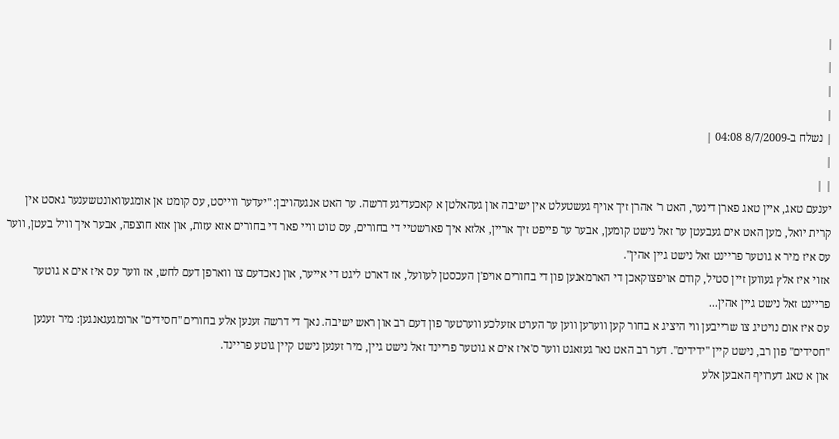|
|
|
|
| נשלח ב-8/7/2009 04:08 |
|
| |
יענעם טאג, איין טאג פארן דינער, האט ר' אהרן זיך אויף געשטעלט אין ישיבה און געהאלטן א קאכעדיגע דרשה. ער האט אנגעהויבן: "יעדער ווייסט, עס קומט אן אומגעוואונטשענער גאסט אין קרית יואל, מען האט אים געבעטן ער זאל נישט קומען, אבער ער פייפט זיך אריין, אלזא איך פארשטיי די בחורים, עס טוט וויי פאר די בחורים אזא עזות, און אזא חוצפה, אבער איך וויל בעטן, ווער עס איז מיר א גוטער פריינט זאל נישט גיין אהין".
אזוי איז אלץ געווען זיין סטיל, קודם אויפצוקאכן די הארמאנען פון די בחורים אויפ'ן העכסטן לעוועל, אז דארט ליגט די אייער, און נאכדעם צו ווארפן דעם לחש, אז ווער עס איז אים א גוטער פריינט זאל נישט גיין אהין...
עס איז אום נויטיג צו שרייבען ווי היציג א בחור קען ווערען ווען ער הערט אזעלכע ווערטער פון דעם רב און ראש ישיבה. נאך די דרשה זענען אלע בחורים "חסידים" ארומגעגאנגען: מיר זענען "חסידים" פון רב, נישט קיין "ידידים". דער רב האט נאר געזאגט ווער ס'איז אים א גוטער פריינד זאל נישט גיין, מיר זענען נישט קיין גוטע פריינד.
און א טאג דערויף האבען אלע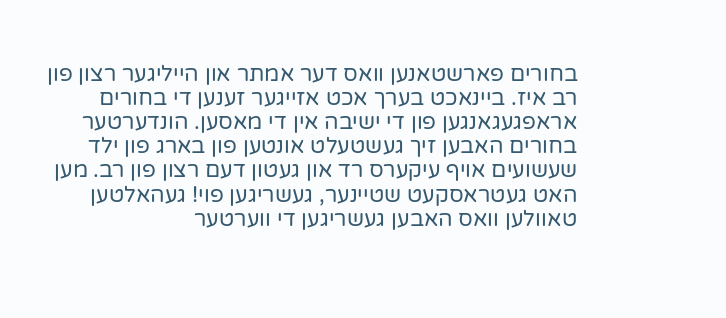בחורים פארשטאנען וואס דער אמתר און הייליגער רצון פון רב איז. ביינאכט בערך אכט אזייגער זענען די בחורים אראפגעגאנגען פון די ישיבה אין די מאסען. הונדערטער בחורים האבען זיך געשטעלט אונטען פון בארג פון ילד שעשועים אויף עיקערס רד און געטון דעם רצון פון רב. מען האט געטראסקעט שטיינער, געשריגען פוי! געהאלטען טאוולען וואס האבען געשריגען די ווערטער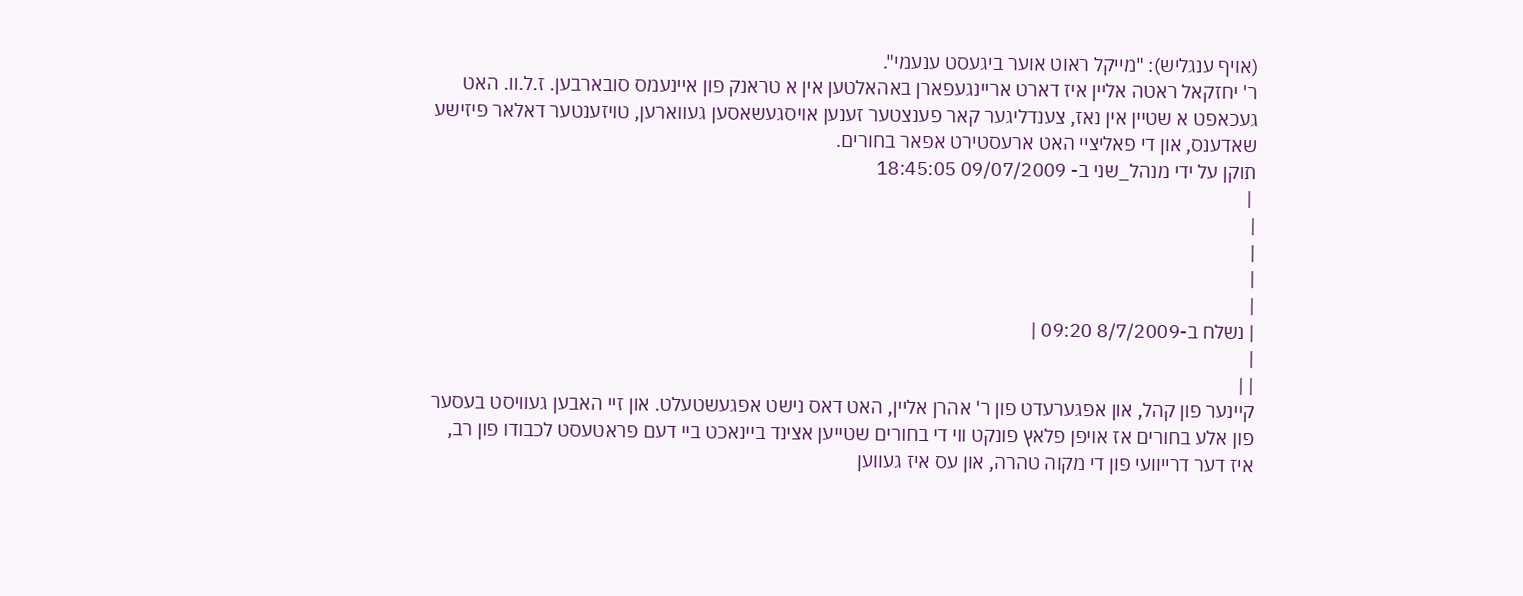(אויף ענגליש): "מייקל ראוט אוער ביגעסט ענעמי".
ר' יחזקאל ראטה אליין איז דארט אריינגעפארן באהאלטען אין א טראנק פון איינעמס סובארבען. ז.ל.וו. האט געכאפט א שטיין אין נאז, צענדליגער קאר פענצטער זענען אויסגעשאסען געווארען, טויזענטער דאלאר פיזישע שאדענס, און די פאליציי האט ארעסטירט אפאר בחורים.
תוקן על ידי מנהל_שני ב- 09/07/2009 18:45:05
 |
|
|
|
|
| נשלח ב-8/7/2009 09:20 |
|
| |
קיינער פון קהל, און אפגערעדט פון ר' אהרן אליין, האט דאס נישט אפגעשטעלט. און זיי האבען געוויסט בעסער פון אלע בחורים אז אויפן פלאץ פונקט ווי די בחורים שטייען אצינד ביינאכט ביי דעם פראטעסט לכבודו פון רב, איז דער דרייוועי פון די מקוה טהרה, און עס איז געווען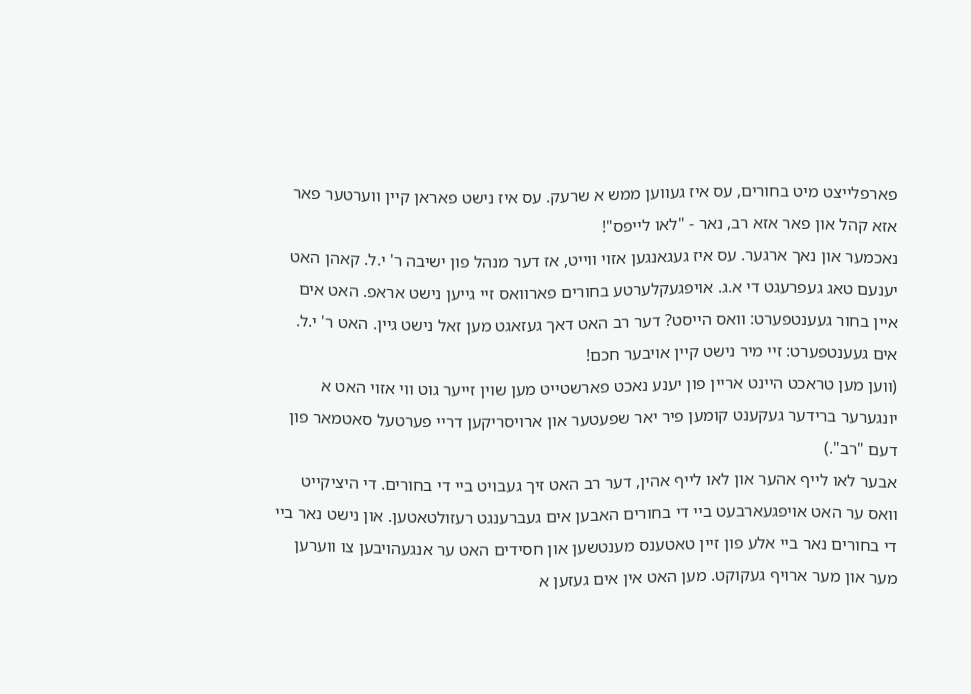פארפלייצט מיט בחורים, עס איז געווען ממש א שרעק. עס איז נישט פאראן קיין ווערטער פאר אזא קהל און פאר אזא רב, נאר - "לאו לייפס"!
נאכמער און נאך ארגער. עס איז געגאנגען אזוי ווייט, אז דער מנהל פון ישיבה ר' י.ל. קאהן האט יענעם טאג געפרעגט די א.ג. אויפגעקלערטע בחורים פארוואס זיי גייען נישט אראפ. האט אים איין בחור געענטפערט: וואס הייסט? דער רב האט דאך געזאגט מען זאל נישט גיין. האט ר' י.ל. אים געענטפערט: זיי מיר נישט קיין אויבער חכם!
(ווען מען טראכט היינט אריין פון יענע נאכט פארשטייט מען שוין זייער גוט ווי אזוי האט א יונגערער ברידער געקענט קומען פיר יאר שפעטער און ארויסריקען דריי פערטעל סאטמאר פון דעם "רב".)
אבער לאו לייף אהער און לאו לייף אהין, דער רב האט זיך געבויט ביי די בחורים. די היציקייט וואס ער האט אויפגעארבעט ביי די בחורים האבען אים געברענגט רעזולטאטען. און נישט נאר ביי די בחורים נאר ביי אלע פון זיין טאטענס מענטשען און חסידים האט ער אנגעהויבען צו ווערען מער און מער ארויף געקוקט. מען האט אין אים געזען א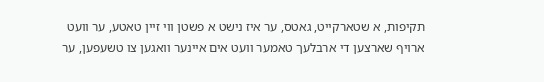תקיפות, א שטארקייט, גאטס, ער איז נישט א פשטן ווי זיין טאטע, ער וועט ארויף שארצען די ארבלעך טאמער וועט אים איינער וואגען צו טשעפען, ער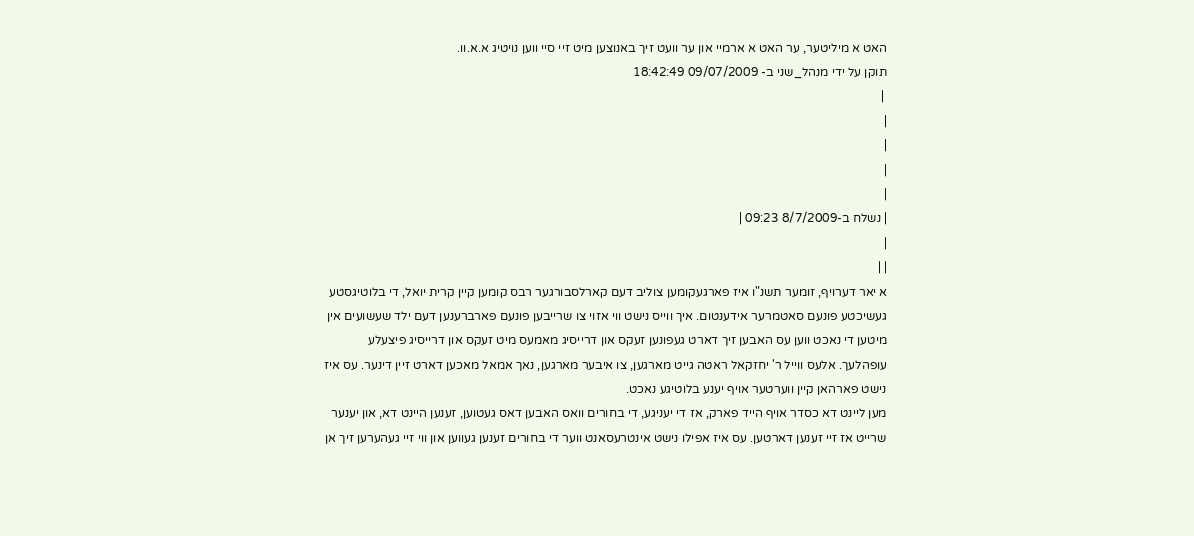האט א מיליטער, ער האט א ארמיי און ער וועט זיך באנוצען מיט זיי סיי ווען נויטיג א.א.וו.
תוקן על ידי מנהל_שני ב- 09/07/2009 18:42:49
 |
|
|
|
|
| נשלח ב-8/7/2009 09:23 |
|
| |
א יאר דערויף, זומער תשנ"ו איז פארגעקומען צוליב דעם קארלסבורגער רבס קומען קיין קרית יואל, די בלוטיגסטע געשיכטע פונעם סאטמרער אידענטום. איך ווייס נישט ווי אזוי צו שרייבען פונעם פארברענען דעם ילד שעשועים אין מיטען די נאכט ווען עס האבען זיך דארט געפונען זעקס און דרייסיג מאמעס מיט זעקס און דרייסיג פיצעלע עופהלעך. אלעס ווייל ר' יחזקאל ראטה גייט מארגען, צו איבער מארגען, נאך אמאל מאכען דארט זיין דינער. עס איז נישט פארהאן קיין ווערטער אויף יענע בלוטיגע נאכט.
מען ליינט דא כסדר אויף הייד פארק, אז די יעניגע, די בחורים וואס האבען דאס געטוען, זענען היינט דא, און יענער שרייט אז זיי זענען דארטען. עס איז אפילו נישט אינטרעסאנט ווער די בחורים זענען געווען און ווי זיי געהערען זיך אן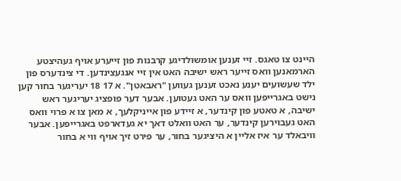היינט צו טאגס. זיי זענען אומשולדיגע קרבנות פון זייערע אויף געהיצטע הארמאנען וואס זייער ראש ישיבה האט אין זיי אנגעצינדען. די צינדערס פון ילד שעשועים יענע נאכט זענען געווען "ראבאטן". א 17 18 יעריגער בחור קען נישט באגרייפען וואס ער האט געטוען. אבער דער פופציג יעריגער ראש ישיבה, א טאטע פון קינדער, א זיידע פון אייניקלעך, א מאן צו א פרוי וואס האט געבוירען קינדער, ער האט וואלט דאך יא געדארפט באגרייפען. אבער וויבאלד ער איז אליין א היציגער בחור, ער פירט זיך אויף ווי א בחור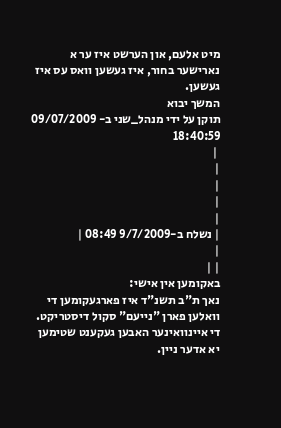מיט אלעם, און הערשט איז ער א נארישער בחור, איז געשען וואס עס איז געשען.
המשך יבוא
תוקן על ידי מנהל_שני ב- 09/07/2009 18:40:59
 |
|
|
|
|
| נשלח ב-9/7/2009 08:49 |
|
| |
באקומען אין אישי:
נאך ת"ב תשנ"ד איז פארגעקומען די וואלען פארן "נייעם" סקול דיסטריקט. די איינוואינער האבען געקענט שטימען יא אדער ניין.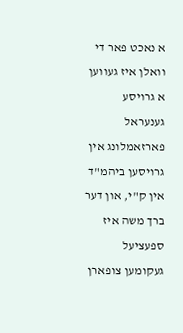א נאכט פאר די וואלן איז געווען א גרויסע גענעראל פארזאמלונג אין גרויסען ביהמ"ד אין ק"י, און דער ברך משה איז ספעציעל געקומען צופארן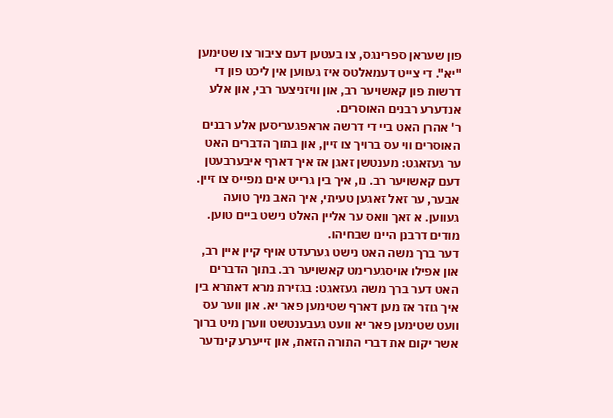פון שעראן ספרינגס, צו בעטען דעם ציבור צו שטימען "יא". די צייט דעמאלטס איז געווען אין ליכט פון די דרשות פון קאשויער רב, און וויזניצער רבי, און אלע אנדערע רבנים האוסרים.
ר' אהרן האט ביי די דרשה אראפגעריסען אלע רבנים האוסרים ווי עס ברויך צו זיין, און בתוך הדברים האט ער געזאגט: מענטשן זאגן אז איך דארף איבערבעטן דעם קאשויער רב. נו, איך בין גרייט אים מפייס צו זיין. אבער, ער זאל זאגען טעיתי, איך האב מיך טועה געווען. א זאך וואס ער אליין האלט נישט ביים טוען. מודים דרבנן היינו שבחיהו.
דער ברך משה האט נישט גערעדט אויף קיין איין רב, און אפילו אויסגערימט קאשויער רב. בתוך הדברים האט דער ברך משה געזאגט: בגזירת מרא דאתרא בין איך גוזר אז מען דארף שטימען פאר יא. און ווער עס וועט שטימען פאר יא וועט געבענטשט ווערן מיט ברוך אשר יקום את דברי התורה הזאת, און זייערע קינדער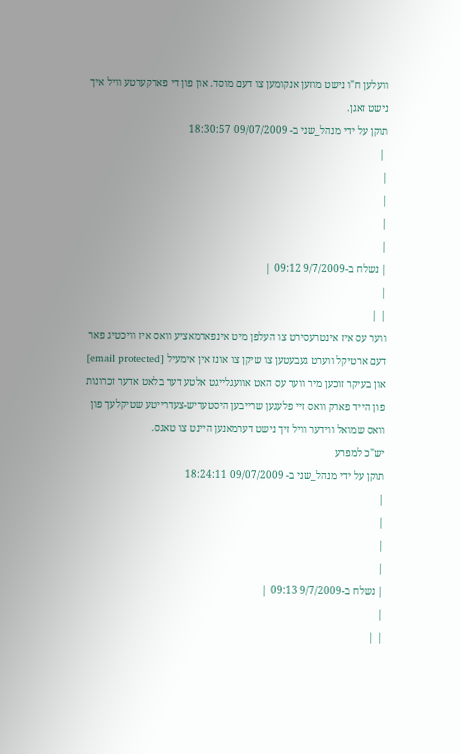וועלען ח"ו נישט מוזען אנקומען צו דעם מוסד. און פון די פארקערטע וויל איך נישט זאגן.
תוקן על ידי מנהל_שני ב- 09/07/2009 18:30:57
 |
|
|
|
|
| נשלח ב-9/7/2009 09:12 |
|
| |
ווער עס איז אינטרעסירט צו העלפן מיט אינפארמאציע וואס איז וויכטיג פאר דעם ארטיקל ווערט געבעטען צו שיקן צו אונז אין אימעיל [email protected]
און בעיקר זוכען מיר ווער עס האט אוועגלייגט אלטע דער בלאט אדער זכרונות פון הייד פארק וואס זיי פלעגען שרייבען היסטעריש-צעדרייטע שטיקלעך פון וואס שמואל ווידער וויל זיך נישט דערמאנען היינט צו טאגס.
יש"כ למפרע
תוקן על ידי מנהל_שני ב- 09/07/2009 18:24:11
|
|
|
|
| נשלח ב-9/7/2009 09:13 |
|
| |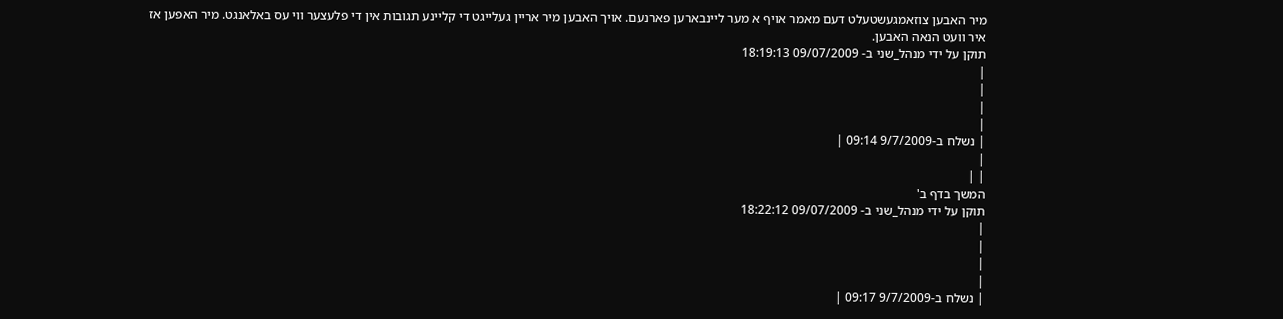מיר האבען צוזאמגעשטעלט דעם מאמר אויף א מער ליינבארען פארנעם. אויך האבען מיר אריין געלייגט די קליינע תגובות אין די פלעצער ווי עס באלאנגט. מיר האפען אז איר וועט הנאה האבען.
תוקן על ידי מנהל_שני ב- 09/07/2009 18:19:13
|
|
|
|
| נשלח ב-9/7/2009 09:14 |
|
| |
המשך בדף ב'
תוקן על ידי מנהל_שני ב- 09/07/2009 18:22:12
|
|
|
|
| נשלח ב-9/7/2009 09:17 |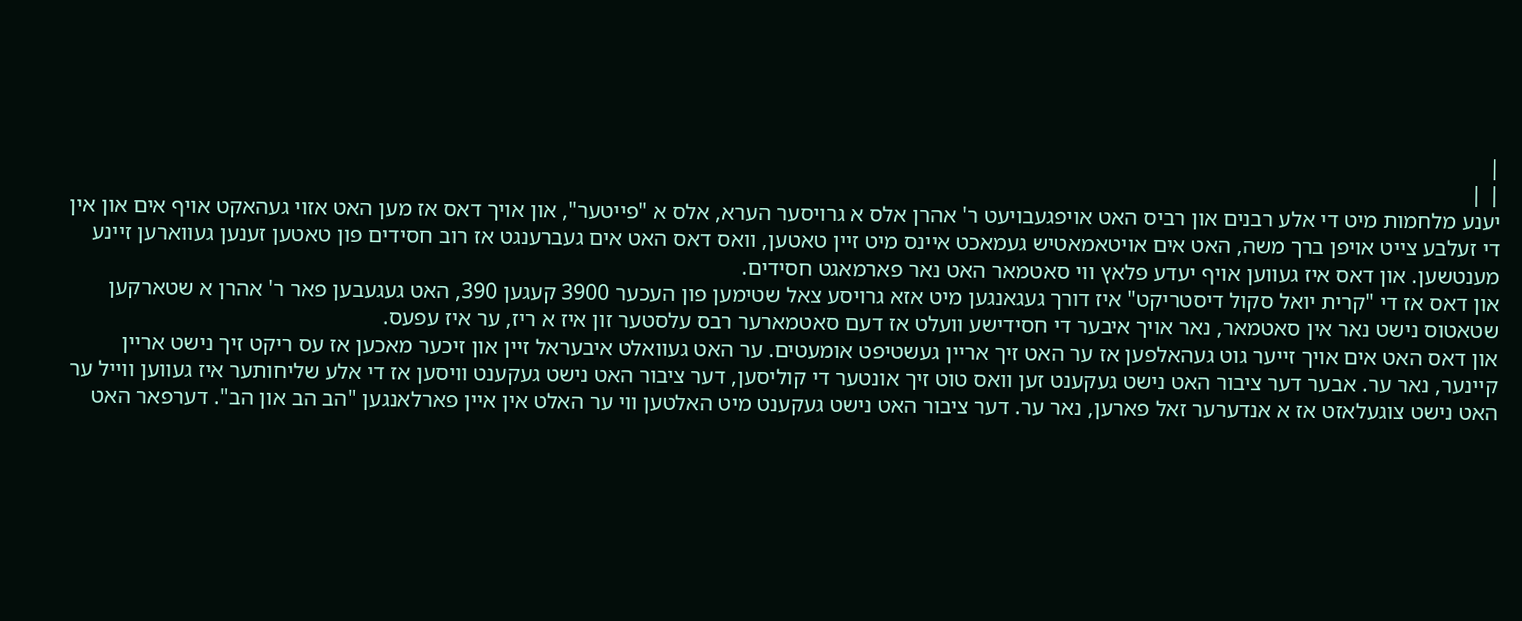|
| |
יענע מלחמות מיט די אלע רבנים און רביס האט אויפגעבויעט ר' אהרן אלס א גרויסער הערא, אלס א "פייטער", און אויך דאס אז מען האט אזוי געהאקט אויף אים און אין די זעלבע צייט אויפן ברך משה, האט אים אויטאמאטיש געמאכט איינס מיט זיין טאטען, וואס דאס האט אים געברענגט אז רוב חסידים פון טאטען זענען געווארען זיינע מענטשען. און דאס איז געווען אויף יעדע פלאץ ווי סאטמאר האט נאר פארמאגט חסידים.
און דאס אז די "קרית יואל סקול דיסטריקט" איז דורך געגאנגען מיט אזא גרויסע צאל שטימען פון העכער 3900 קעגען 390, האט געגעבען פאר ר' אהרן א שטארקען שטאטוס נישט נאר אין סאטמאר, נאר אויך איבער די חסידישע וועלט אז דעם סאטמארער רבס עלסטער זון איז א ריז, ער איז עפעס.
און דאס האט אים אויך זייער גוט געהאלפען אז ער האט זיך אריין געשטיפט אומעטים. ער האט געוואלט איבעראל זיין און זיכער מאכען אז עס ריקט זיך נישט אריין קיינער, נאר ער. אבער דער ציבור האט נישט געקענט זען וואס טוט זיך אונטער די קוליסען, דער ציבור האט נישט געקענט וויסען אז די אלע שליחותער איז געווען ווייל ער האט נישט צוגעלאזט אז א אנדערער זאל פארען, נאר ער. דער ציבור האט נישט געקענט מיט האלטען ווי ער האלט אין איין פארלאנגען "הב הב און הב". דערפאר האט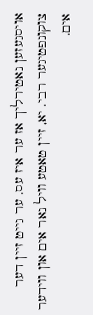אויסגעזען נאטירליך אז ער איז עס. ער גייט זיין דער צוקונפטיגער רבי. יא, זיין טאטע וויל נאר אים און ווידער אים.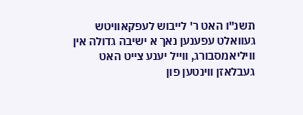תשנ"ו האט ר' לייבוש לעפקאוויטש געוואלט עפענען נאך א ישיבה גדולה אין וויליאמסבורג, ווייל יענע צייט האט געבלאזן ווינטען פון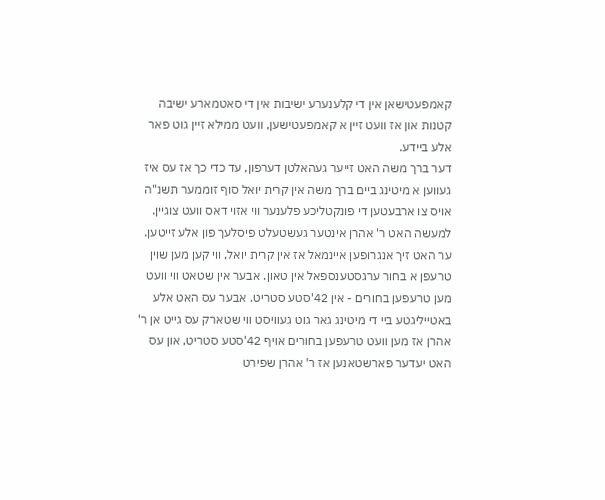קאמפעטישאן אין די קלענערע ישיבות אין די סאטמארע ישיבה קטנות און אז וועט זיין א קאמפעטישען, וועט ממילא זיין גוט פאר אלע ביידע.
דער ברך משה האט זייער געהאלטן דערפון, עד כדי כך אז עס איז געווען א מיטינג ביים ברך משה אין קרית יואל סוף זוממער תשנ"ה אויס צו ארבעטען די פונקטליכע פלענער ווי אזוי דאס וועט צוגיין. למעשה האט ר' אהרן אינטער געשטעלט פיסלעך פון אלע זייטען. ער האט זיך אנגרופען איינמאל אז אין קרית יואל, ווי קען מען שוין טרעפן א בחור ערגסטענספאל אין טאון. אבער אין שטאט ווי וועט מען טרעפען בחורים - אין 42'סטע סטריט. אבער עס האט אלע באטייליגטע ביי די מיטינג גאר גוט געוויסט ווי שטארק עס גייט אן ר' אהרן אז מען וועט טרעפען בחורים אויף 42'סטע סטריט, און עס האט יעדער פארשטאנען אז ר' אהרן שפירט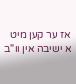אז ער קען מיט א ישיבה אין וו"ב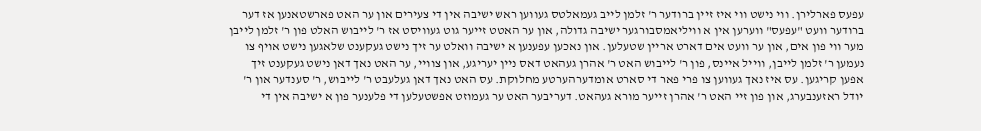עפעס פארלירן. ווי נישט ווי איז זיין ברודער ר' זלמן לייב געמאלטס געווען ראש ישיבה אין די צעירים און ער האט פארשטאנען אז דער ברודער וועט "עפעס" ווערען אין א וויליאמסבורגער ישיבה גדולה, און ער האטט זייער גוט געוויסט אז ר' לייבוש האלט פון ר' זלמן לייבן מער ווי פון אים, און ער וועט אים דארט אריין שטעלען. און נאכען עפענען א ישיבה וואלט ער זיך נישט געקענט שלאגען נישט אויף צו נעמען ר' זלמן לייבן, ווייל איינס, פון ר' לייבוש האט ר' אהרן געהאט דאס ניין יעריגע, און צוויי, ער האט נאך דאן נישט געקענט זיך אפען קריגען. עס איז נאך געווען צו פרי פאר די סארט אומדערהערטע מחלוקת. עס האט נאך דאן געלעבט ר' לייבוש, ר' סענדער און ר' יודל ראזענבערג, און פון זיי האט ר' אהרן זייער מורא געהאט. דעריבער האט ער געמוזט אפשטעלען די פלענער פון א ישיבה אין די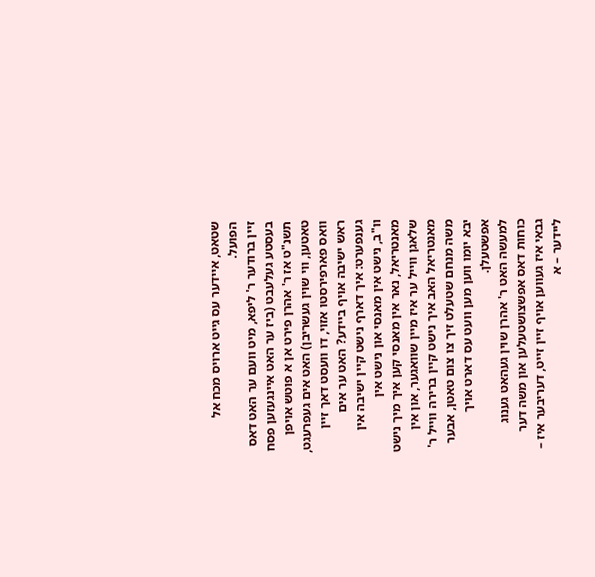שטאט, איידער עס גייט ארויס מכח אל הפועל.
זיין ברודער ר' ליפא, מיט וועם ער האט דאס בעסטע געלעבט (ביז ער האט איינגעזען פסח תשנ"ט אז ר' אהרן פירט אן א פוטש אויפן טאטען, ווי שוין געשריבן) האט אים געפרעגט, וואס פארפירסטו אזוי, דו וועסט דאך זיין ראש ישיבה אויף ביידע? האט ער אים גענפערט: איך דארף נישט קיין ישיבה אין וו"ב, נישט אין מאנסי און נישט אין מאנטריאל, נאר אין מאנסי קען איך מיך נישט שלאגן ווייל ער איז מיין שוואגער, און אין מאנטריאל האב איך נישט קיין ברירה ווייל ר' משה מנחם שטעלט זיך צו צום טאטן, אבער יבא יומו ווען מען וועט עס דארט אויך אפשטעלן.
למעשה האט ר' אהרן שוין געהאט גענוג כוחות דאס אפשצושטעלען און משה דער גבאי איז געווען אויף זיין זייט, דעריבער איז – ליידער – א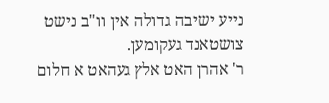נייע ישיבה גדולה אין וו"ב נישט צושטאנד געקומען.
ר' אהרן האט אלץ געהאט א חלום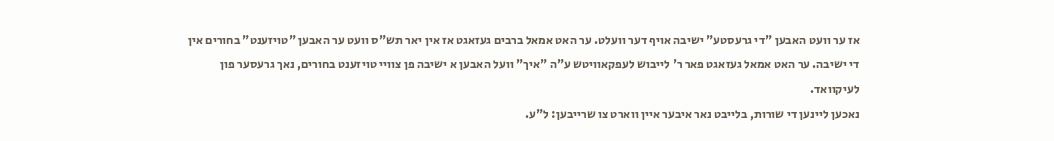אז ער וועט האבען "די גרעסטע" ישיבה אויף דער וועלט. ער האט אמאל ברבים געזאגט אז אין יאר תש"ס וועט ער האבען "טויזענט" בחורים אין די ישיבה. ער האט אמאל געזאגט פאר ר' לייבוש לעפקאוויטש ע"ה "איך" וועל האבען א ישיבה פן צוויי טויזענט בחורים, נאך גרעסער פון לעיקוואד.
נאכען ליינען די שורות, בלייבט נאר איבער איין ווארט צו שרייבען: ל"ע.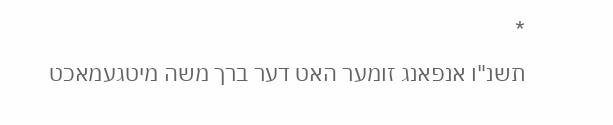*
תשנ"ו אנפאנג זומער האט דער ברך משה מיטגעמאכט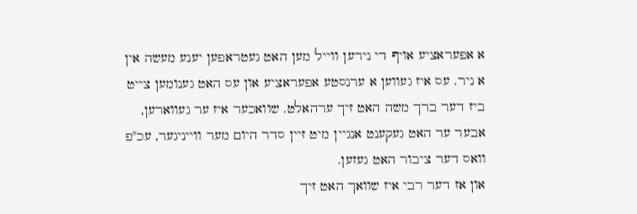א אפעראציע אויף די נירען ווייל מען האט געטראפען יענע מעשה אין א ניר. עס איז געווען א ערנסטע אפעראציע און עס האט גענומען צייט ביז דער ברך משה האט זיך ערהאלט. שוואכער איז ער געווארען, אבער ער האט געקענט אנגיין מיט זיין סדר היום מער ווייניגער, עכ"פ וואס דער ציבור האט געזען.
און אז דער רבי איז שוואך האט זיך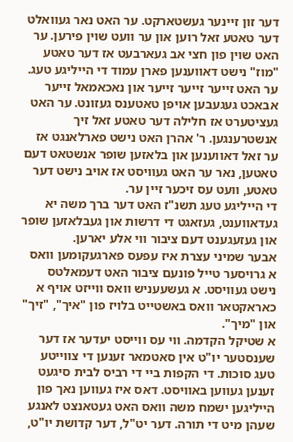דער זון זיינער געשטארקט. ער האט נאר געוואלט דער טאטע זאל רוען און ער וועט שוין פירען. ער האט שוין פון חצי אב געארבעט אז דער טאטע "מוז" נישט דאווענען פארן עמוד די הייליגע טעג. ער האט זייער זייער זייער און נאכאמאל זייער אבאכט געגעבען אויפן טאטענס געזונט. ער האט געציטערט אז חלילה דער טאטע זאל זיך אנשטרענגען. ר' אהרן האט נישט פארלאנגט אז ער זאל דאווענען און בלאזען שופר אנשטאט דעם טאטען, נאר ער האט געוויסט אז אויב נישט דער טאטע, וועט עס זיכער זיין ער.
די הייליגע טעג תשנ"ז האט דער ברך משה יא געדאווענט, געזאגט די דרשות און געבלאזען שופר און געזעגענט דעם ציבור ווי אלע יארען.
אבער שמיני עצרת איז עפעס פארגעקומען וואס א גרויסער טייל פונעם ציבור האט דעמאלטס נישט געוויסט. א געשעעניש וואס ווייזט אויף א כאראקטאר וואס באשטייט בלויז פון "איך", "זיך" און "מיך".
א שטיקל הקדמה. ווי עס ווייסט יעדער אז דער שענסטער יו"ט אין סאטמאר זענען די צווייטע טעג סוכות. די הקפות ביי די רביס לבית סיגעט זענען געווען באוויסט. דאס איז געווען נאך פון הייליגען ישמח משה וואס האט געטאנצט לאנגע שעהן מיט די תורה. דער יט"ל, דער קדושת יו"ט,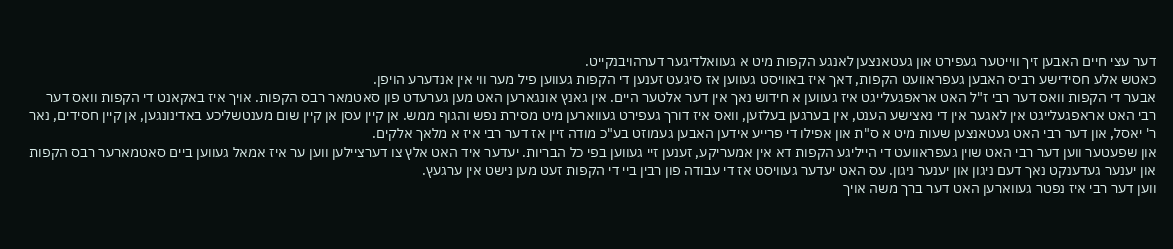דער עצי חיים האבען זיך ווייטער געפירט און געטאנצען לאנגע הקפות מיט א געוואלדיגער דערהויבנקייט.
כאטש אלע חסידישע רביס האבען געפראוועט הקפות, דאך איז באוויסט געווען אז סיגעט זענען די הקפות געווען פיל מער ווי אין אנדערע הויפן.
אבער די הקפות וואס דער רבי ז"ל האט אראפגעלייגט איז געווען א חידוש נאך אין דער אלטער היים. אין גאנץ אונגארען האט מען גערעדט פון סאטמאר רבס הקפות. אויך איז באקאנט די הקפות וואס דער רבי האט אראפגעלייגט אין לאגער אין די נאצישע הענט, אין בערגען בעלזען, וואס איז דורך געפירט געווארען מיט מסירת נפש והגוף ממש. אן קיין עסן אן קיין שום מענטשליכע באדינונגען, אן קיין חסידים, נאר ר' יאסל, און דער רבי האט געטאנצען שעות מיט א ס"ת און אפילו די פרייע אידען האבען געמוזט בע"כ מודה זיין אז דער רבי איז א מלאך אלקים.
און שפעטער ווען דער רבי האט שוין געפראוועט די הייליגע הקפות דא אין אמעריקע, זענען זיי געווען בפי כל הבריות. יעדער איד האט אלץ צו דערציילען ווען ער איז אמאל געווען ביים סאטמארער רבס הקפות און יענער געדענקט נאך דעם ניגון און יענער ניגון. עס האט יעדער געוויסט אז די עבודה פון רבין ביי די הקפות זעט מען נישט אין ערגעץ.
ווען דער רבי איז נפטר געווארען האט דער ברך משה אויך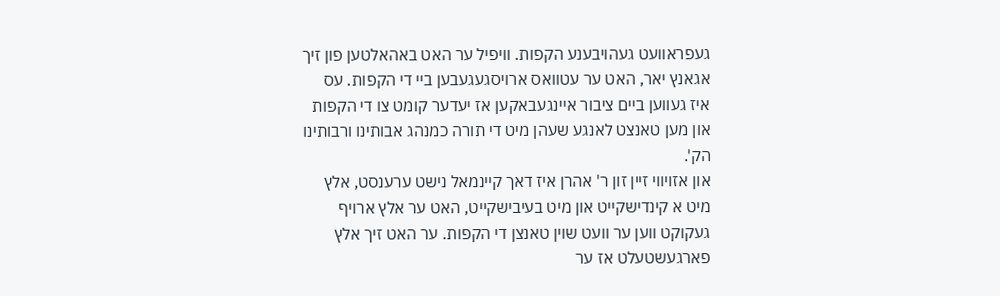געפראוועט געהויבענע הקפות. וויפיל ער האט באהאלטען פון זיך אגאנץ יאר, האט ער עטוואס ארויסגעגעבען ביי די הקפות. עס איז געווען ביים ציבור איינגעבאקען אז יעדער קומט צו די הקפות און מען טאנצט לאנגע שעהן מיט די תורה כמנהג אבותינו ורבותינו הק'.
און אזויווי זיין זון ר' אהרן איז דאך קיינמאל נישט ערענסט, אלץ מיט א קינדישקייט און מיט בעיבישקייט, האט ער אלץ ארויף געקוקט ווען ער וועט שוין טאנצן די הקפות. ער האט זיך אלץ פארגעשטעלט אז ער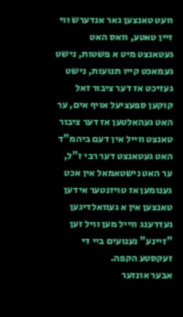וועט טאנצען גאר אנדערש ווי זיין טאטע, וואס האט געטאנצט מיט א פשטות, נישט געמאכט קייו תנועות, נישט געזיכט אז דער ציבור זאל קוקען ספעציעל אויף אים, ער האט געהאלטען אז דער ציבור טאנצט ווייל אין דעם ביהמ"ד האט געטאנצט דער רבי ז"ל, ער האט נישטאמאל אין אכט גענומען אז טויזנטער אידען טאנצען אין א געוואלדיגען געדרענג ווייל מען וויל זען "זיינע" נענועים ביי די זעקסטע הקפה.
אבער אונזער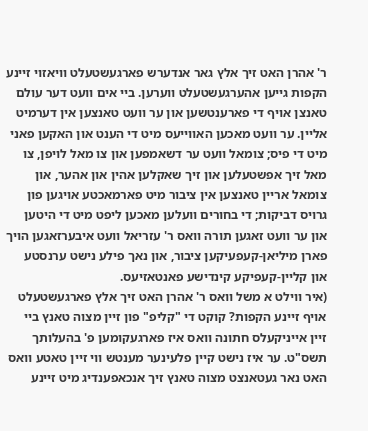ר' אהרן האט זיך אלץ גאר אנדערש פארגעשטעלט וויאזוי זיינע הקפות גייען אהערגעשטעלט ווערען. ביי אים וועט דער עולם טאנצן אויף די פארענטשען און ער וועט טאנצען אין דערמיט אליין. ער וועט מאכען האווייעס מיט די הענט און האקען פאני מיט די פיס; צומאל וועט ער דשאמפען און צו מאל לויפן, צו מאל זיך אפשטעלען און זיך שאקלען אהין און אהער, און צומאל אריין טאנצען אין ציבור מיט פארמאכטע אויגען פון גרויס דביקות; די בחורים וועלען מאכען ליפט מיט די היטען און ער וועט זאגען תורה וואס ר' עזריאל וועט איבערזאגען הויך פארן מיליאן-קעפעיקען ציבור, און נאך פילע נישט ערנסטע און קליין-קעפיקע קינדישע פאנטאזיעס.
(איר ווילט א משל וואס ר' אהרן האט זיך אלץ פארגעשטעלט אויף זיינע הקפות? קוקט די "קליפ" פון זיין מצוה טאנץ ביי זיין אייניקעלס חתונה וואס איז פארגעקומען פ' בהעלותך תשס"ט. ער איז נישט קיין פלעינער מענטש ווי זיין טאטע וואס האט נאר געטאנצט מצוה טאנץ זיך אנכאפענדיג מיט זיינע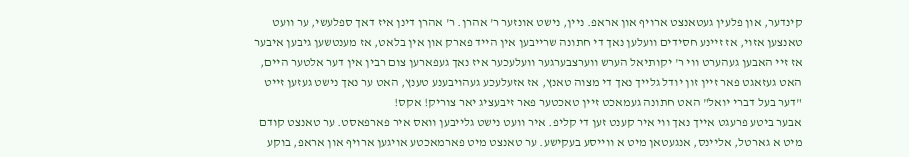קינדער, און פלעין געטאנצט ארויף און אראפ. ניין, נישט אונזער ר' אהרן. ר' אהרן דינן איז דאך ספלעשי, ער וועט טאנצען אזוי, אז זיינע חסידים וועלען נאך די חתונה שרייבען אין הייד פארק און אין בלאט, אז מענטשען גיבען איבער אז זיי האבען געהערט ווי ר' יקותיאל הערש ווערצבערגער וועלעכער איז נאך געפארען צום רבין אין דער אלטער היים, האט געזאגט פאר זיין זון יודל גלייך נאך די מצוה טאנץ, אז אזעלעכע געהויבענע טענץ, האט ער נאך נישט געזען זייט "דער בעל דברי יואל" האט חתונה געמאכט זיין טאכטער פאר זיבעציג יאר צוריק! אקס!
אבער ביטע פרעגט אייך נאך ווי איר קענט זען די קליפ. איר וועט נישט גלייבען וואס איר פארפאסט. ער טאנצט קודם מיט א גארטל, אליינס, אנגעטאן מיט א ווייסע בעקישע. ער טאנצט מיט פארמאכטע אויגען ארויף און אראפ, בוקע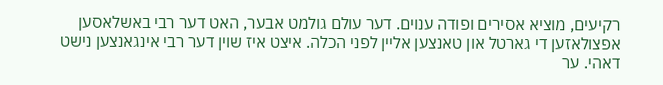רקיעים, מוציא אסירים ופודה ענוים. דער עולם גולמט אבער, האט דער רבי באשלאסען אפצולאזען די גארטל און טאנצען אליין לפני הכלה. איצט איז שוין דער רבי אינגאנצען נישט דאהי. ער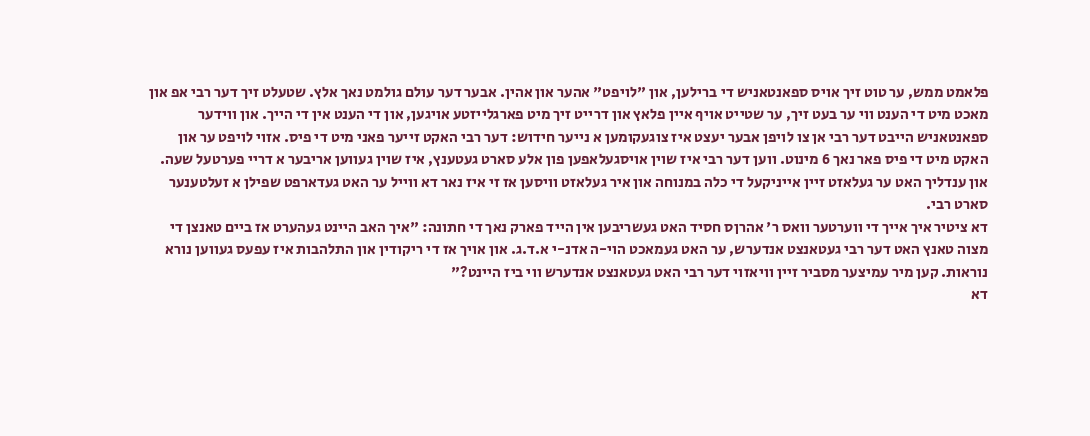פלאמט ממש, ער טוט זיך אויס ספאנטאניש די ברילען, און "לויפט" אהער און אהין. אבער דער עולם גולמט נאך אלץ. שטעלט זיך דער רבי אפ און מאכט מיט די הענט ווי ער בעט זיך, ער שטייט אויף איין פלאץ און דרייט זיך מיט פארגלייזטע אויגען, און די הענט אין די הייך. און ווידער ספאנטאניש הייבט דער רבי אן צו לויפן אבער יעצט איז צוגעקומען א נייער חידוש: דער רבי האקט זייער פאני מיט די פיס. אזוי לויפט ער און האקט מיט די פיס פאר נאך 6 מינוט. ווען דער רבי איז שוין אויסגעלאפען פון אלע סארט געטענץ, איז שוין געווען אריבער א דריי פערטעל שעה. און ענדליך האט ער געלאזט זיין אייניקעל די כלה במנוחה און איר געלאזט וויסען אז זי איז נאר דא ווייל ער האט געדארפט שפילן א זעלטענער סארט רבי.
דא ציטיר איך אייך די ווערטער וואס ר' אהרןס חסיד האט געשריבען אין הייד פארק נאך די חתונה: "איך האב היינט געהערט אז ביים טאנצן די מצוה טאנץ האט דער רבי געטאנצט אנדערש, ער האט געמאכט הוי-ה אדנ-י א.ד.ג. און אויך אז די ריקודין און התלהבות איז עפעס געווען נורא נוראות. קען מיר עמיצער מסביר זיין וויאזוי דער רבי האט געטאנצט אנדערש ווי ביז היינט?"
דא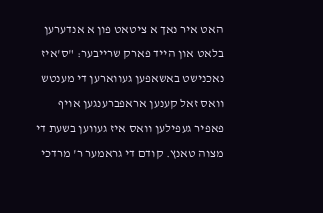האט איר נאך א ציטאט פון א אנדערען בלאט און הייד פארק שרייבער: "ס'איז נאכנישט באשאפען געווארען די מענטש וואס זאל קענען אראפברענגען אויף פאפיר געפילען וואס איז געווען בשעת די מצוה טאנץ. קודם די גראמער ר' מרדכי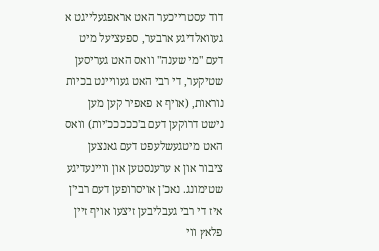דוד עסטרייכער האט אראפגעלייגט א געוואלדיגע ארבער, ספעציעל מיט דעם "מי שענה" וואס האט געריסען שטיקער, די רבי האט געוויינט בכיות נוראות, (אויף א פאפיר קען מען נישט דרוקען דעם ב'כככככ'יות) וואס האט מיטגעשלעפט דעם גאנצען ציבור און א ערענסטען און וויינעדיגע שטימונג. נאכ'ן אויסרופען דעם רבי'ן איז די רבי געבליבען זיצעו אויף זיין פלאץ ווי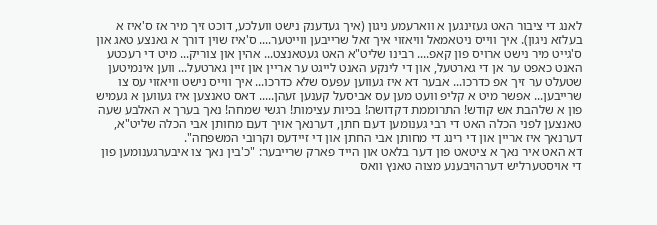לאנג די ציבור האט געזינגען א ווארעמע ניגון (איך געדענק נישט וועלכע, דוכט זיך מיר אז ס'איז א בעלזא ניגון). איך ווייס ניטאמאל וויאזוי איך זאל שרייבען ווייטער.... ס'איז שוין דורך א גאנצע טאג און ס'גייט מיר נישט ארויס פון קאפ.... רבינו שליט"א האט געטאנצט... אהין און צוריק... מיט די רעכטע האנט כאפט ער אן די גארטעל, און די לינקע האנט לייגט ער אריין און זיין גארטעל... ווען אינמיטען שטעלט ער זיך אפ כדרכו... אבער דא איז געווען עפעס שלא כדרכו... איך ווייס נישט וויאזוי עס צו שרייבען... אפשר מיט א קליפ וועט מען עס אביסעל קענען זעהן..... דאס טאנצען איז געווען א געמיש פון א שלהבת אש קודש! התרוממת דקדושה! בכיות עצימות! רגשי שמחה! נאך בערך א האלבע שעה טאנצען לפני הכלה האט די רבי גענומען דעם חתן, דערנאך אויך דעם מחותן אבי הכלה שליט"א, דערנאך איז אריין און די רינג די מחותן אבי החתן און די זיידעס וקרובי המשפחה".
דא האט איר נאך א ציטאט פון דער בלאט און הייד פארק שרייבער: "כ'בין נאך צו איבערגענומען פון די אויסטערליש דערהויבענע מצוה טאנץ וואס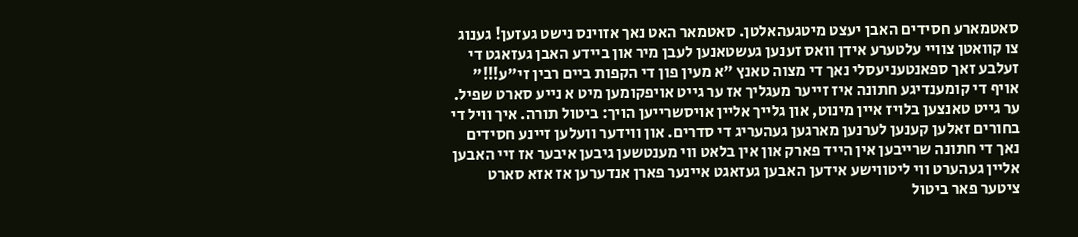סאטמארע חסידים האבן יעצט מיטגעהאלטן. סאטמאר האט נאך אזוינס נישט געזען! גענוג צו קוואטן צוויי עלטערע אידן וואס זענען געשטאנען לעבן מיר און ביידע האבן געזאגט די זעלבע זאך ספאנטעניעסלי נאך די מצוה טאנץ "א מעין פון די הקפות ביים רבין זי"ע!!!"
אויף די קומענדיגע חתונה איז זייער מעגליך אז ער גייט אויפקומען מיט א נייע סארט שפיל. ער גייט טאנצען בלויז איין מינוט, און גלייך אליין אויסשרייען הויך: ביטול תורה. איך וויל די בחורים זאלען קענען לערנען מארגען געהעריג די סדרים. און ווידער וועלען זיינע חסידים נאך די חתונה שרייבען אין הייד פארק און אין בלאט ווי מענטשען גיבען איבער אז זיי האבען אליין געהערט ווי ליטווישע אידען האבען געזאגט איינער פארן אנדערען אז אזא סארט ציטער פאר ביטול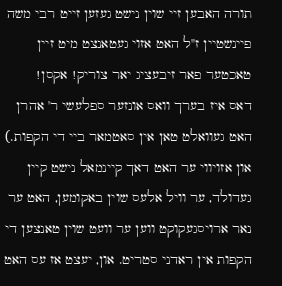תורה האבען זיי שוין נישט געזען זייט רבי משה פיינשטיין ז"ל האט אזוי געטאנצט מיט זיין טאכטער פאר זיבעציג יאר צוריק! אקסן!
דאס איז בערך וואס אונזער ספלעשי ר' אהרן האט געוואלט טאן אין סאטמאר ביי די הקפות.)
און אזויווי ער האט דאך קיינמאל נישט קיין געדולד, ער וויל אלעס שוין באקומען, האט ער נאר ארויסגעקוקט ווען ער וועט שוין טאנצען די הקפות אין ראדני סטריט. און, יעצט אז עס האט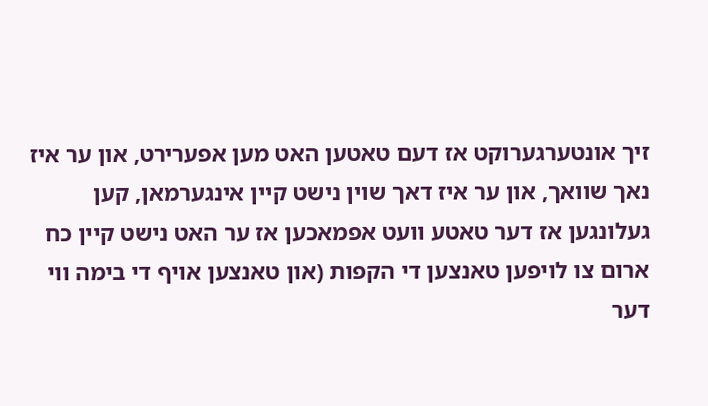זיך אונטערגערוקט אז דעם טאטען האט מען אפערירט, און ער איז נאך שוואך, און ער איז דאך שוין נישט קיין אינגערמאן, קען געלונגען אז דער טאטע וועט אפמאכען אז ער האט נישט קיין כח ארום צו לויפען טאנצען די הקפות (און טאנצען אויף די בימה ווי דער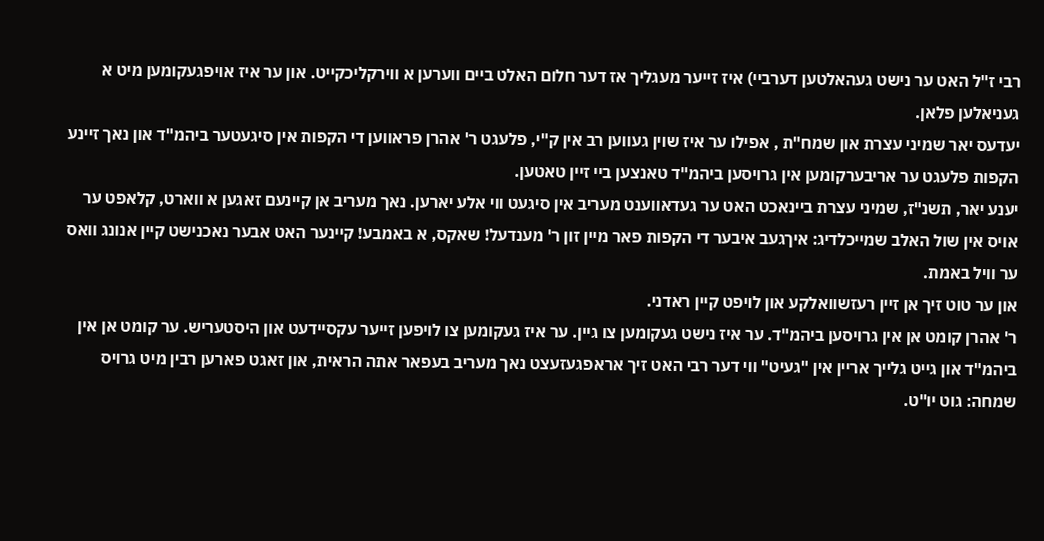רבי ז"ל האט ער נישט געהאלטען דערביי) איז זייער מעגליך אז דער חלום האלט ביים ווערען א ווירקליכקייט. און ער איז אויפגעקומען מיט א געניאלען פלאן.
יעדעס יאר שמיני עצרת און שמח"ת , אפילו ער איז שוין געווען רב אין ק"י, פלעגט ר' אהרן פראווען די הקפות אין סיגעטער ביהמ"ד און נאך זיינע הקפות פלעגט ער אריבערקומען אין גרויסען ביהמ"ד טאנצען ביי זיין טאטען.
יענע יאר, תשנ"ז, שמיני עצרת ביינאכט האט ער געדאווענט מעריב אין סיגעט ווי אלע יארען. נאך מעריב אן קיינעם זאגען א ווארט, קלאפט ער אויס אין שול האלב שמייכלדיג: איךגעב איבער די הקפות פאר מיין זון ר' מענדעל! שאקס, א באמבע! קיינער האט אבער נאכנישט קיין אנונג וואס ער וויל באמת.
און ער טוט זיך אן זיין רעזשוואלקע און לויפט קיין ראדני.
ר' אהרן קומט אן אין גרויסען ביהמ"ד. ער איז נישט געקומען צו גיין. ער איז געקומען צו לויפען זייער עקסיידעט און היסטעריש. ער קומט אן אין ביהמ"ד און גייט גלייך אריין אין "געיט" ווי דער רבי האט זיך אראפגעזעצט נאך מעריב בעפאר אתה הראית, און זאגט פארען רבין מיט גרויס שמחה: גוט יו"ט.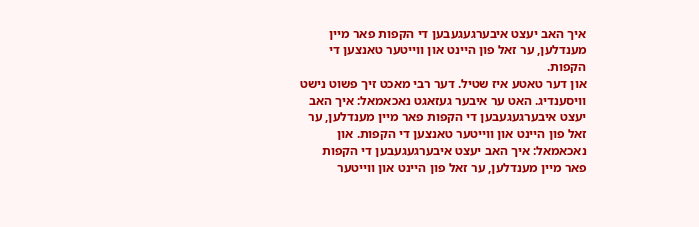איך האב יעצט איבערגעגעבען די הקפות פאר מיין מענדלען, ער זאל פון היינט און ווייטער טאנצען די הקפות.
און דער טאטע איז שטיל. דער רבי מאכט זיך פשוט נישט וויסענדיג. האט ער איבער געזאגט נאכאמאל: איך האב יעצט איבערגעגעבען די הקפות פאר מיין מענדלען, ער זאל פון היינט און ווייטער טאנצען די הקפות. און נאכאמאל: איך האב יעצט איבערגעגעבען די הקפות פאר מיין מענדלען, ער זאל פון היינט און ווייטער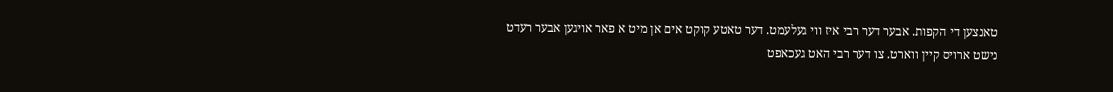טאנצען די הקפות. אבער דער רבי איז ווי געלעמט. דער טאטע קוקט אים אן מיט א פאר אויגען אבער רעדט נישט ארויס קיין ווארט. צו דער רבי האט געכאפט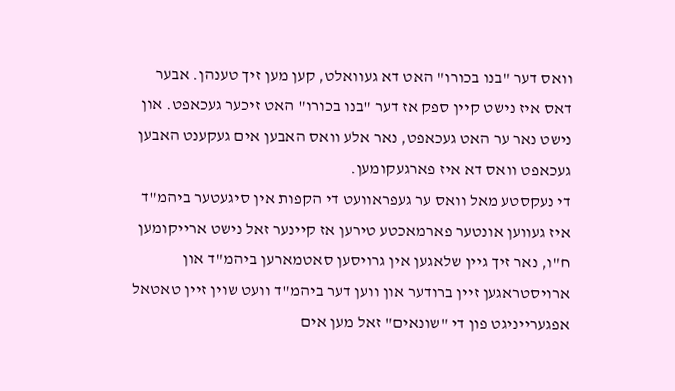וואס דער "בנו בכורו" האט דא געוואלט, קען מען זיך טענהן. אבער דאס איז נישט קיין ספק אז דער "בנו בכורו" האט זיכער געכאפט. און נישט נאר ער האט געכאפט, נאר אלע וואס האבען אים געקענט האבען געכאפט וואס דא איז פארגעקומען.
די נעקסטע מאל וואס ער געפראוועט די הקפות אין סיגעטער ביהמ"ד איז געווען אונטער פארמאכטע טירען אז קיינער זאל נישט ארייקומען ח"ו, נאר זיך גיין שלאגען אין גרויסען סאטמארען ביהמ"ד און ארויסטראגען זיין ברודער און ווען דער ביהמ"ד וועט שוין זיין טאטאל אפגערייניגט פון די "שונאים" זאל מען אים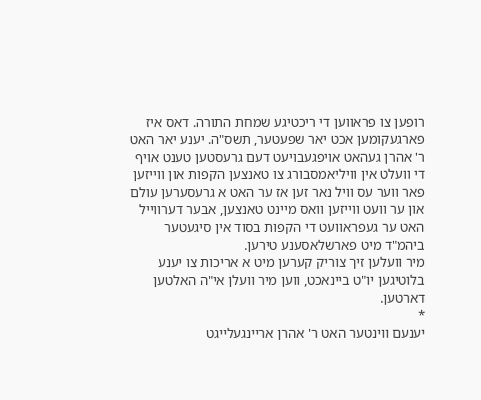רופען צו פראווען די ריכטיגע שמחת התורה. דאס איז פארגעקומען אכט יאר שפעטער, תשס"ה. יענע יאר האט ר' אהרן געהאט אויפגעבויעט דעם גרעסטען טענט אויף די וועלט אין וויליאמסבורג צו טאנצען הקפות און ווייזען פאר ווער עס וויל נאר זען אז ער האט א גרעסערען עולם און ער וועט ווייזען וואס מיינט טאנצען, אבער דערווייל האט ער געפראוועט די הקפות בסוד אין סיגעטער ביהמ"ד מיט פארשלאסענע טירען.
מיר וועלען זיך צוריק קערען מיט א אריכות צו יענע בלוטיגען יו"ט ביינאכט, ווען מיר וועלן אי"ה האלטען דארטען.
*
יענעם ווינטער האט ר' אהרן אריינגעלייגט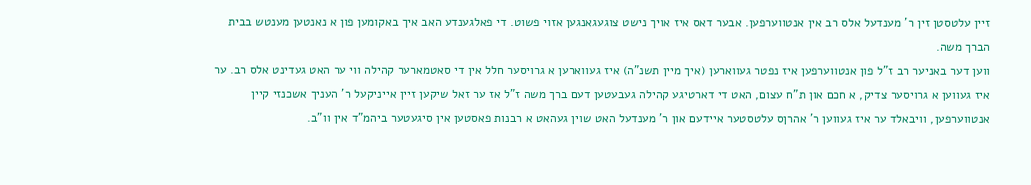זיין עלטסטן זין ר' מענדעל אלס רב אין אנטווערפען. אבער דאס איז אויך נישט צוגעגאנגען אזוי פשוט. די פאלגענדע האב איך באקומען פון א נאנטען מענטש בבית הברך משה.
ווען דער באניער רב ז"ל פון אנטווערפען איז נפטר געווארען (איך מיין תשנ"ה) איז געווארען א גרויסער חלל אין די סאטמארער קהילה ווי ער האט געדינט אלס רב. ער איז געווען א גרויסער צדיק, א חכם און ת"ח עצום, האט די דארטיגע קהילה געבעטען דעם ברך משה ז"ל אז ער זאל שיקען זיין אייניקעל ר' העניך אשכנזי קיין אנטווערפען, וויבאלד ער איז געווען ר' אהרןס עלטסטער איידעם און ר' מענדעל האט שוין געהאט א רבנות פאסטען אין סיגעטער ביהמ"ד אין וו"ב.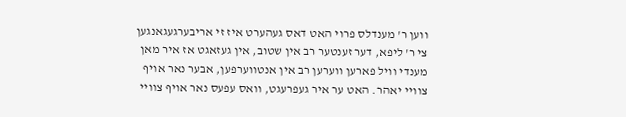ווען ר' מענדלס פרוי האט דאס געהערט איז זי אריבערגעגאנגען צי ר' ליפא, דער זענטער רב אין שטוב, אין געזאגט אז איר מאן מענדי וויל פארען ווערען רב אין אנטווערפען, אבער נאר אויף צוויי יאהר. האט ער איר געפרעגט, וואס עפעס נאר אויף צוויי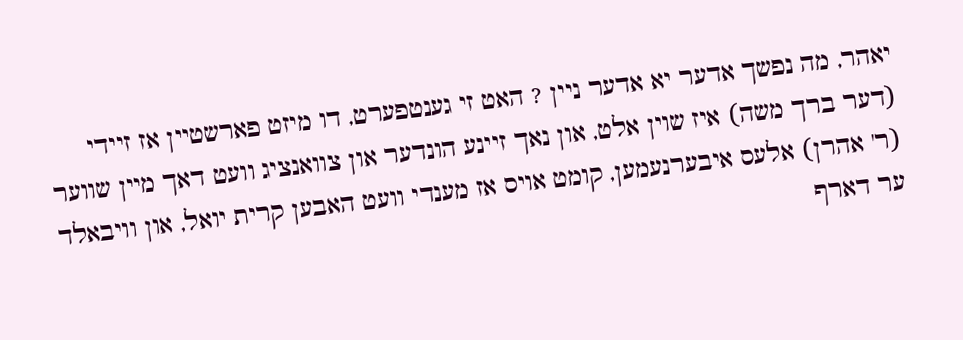יאהר, מה נפשך אדער יא אדער ניין ? האט זי גענטפערט, דו מיזט פארשטיין אז זיידי (דער ברך משה) איז שוין אלט, און נאך זיינע הונדער און צוואנציג וועט דאך מיין שווער (ר' אהרן) אלעס איבערנעמען, קומט אויס אז מענדי וועט האבען קרית יואל, און וויבאלד ער דארף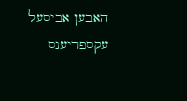האבען אביסעל עקספריענס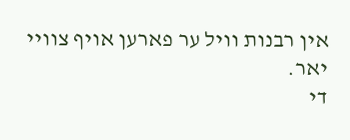אין רבנות וויל ער פארען אויף צוויי יאר.
די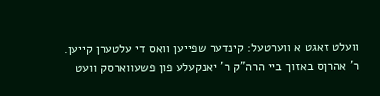וועלט זאגט א ווערטעל: קינדער שפייען וואס די עלטערן קייען.
ר' אהרןס באזוך ביי הרה"ק ר' יאנקעלע פון פשעווארסק וועט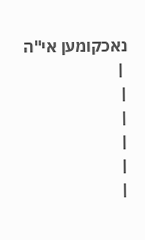נאכקומען אי"ה
 |
|
|
|
|
|